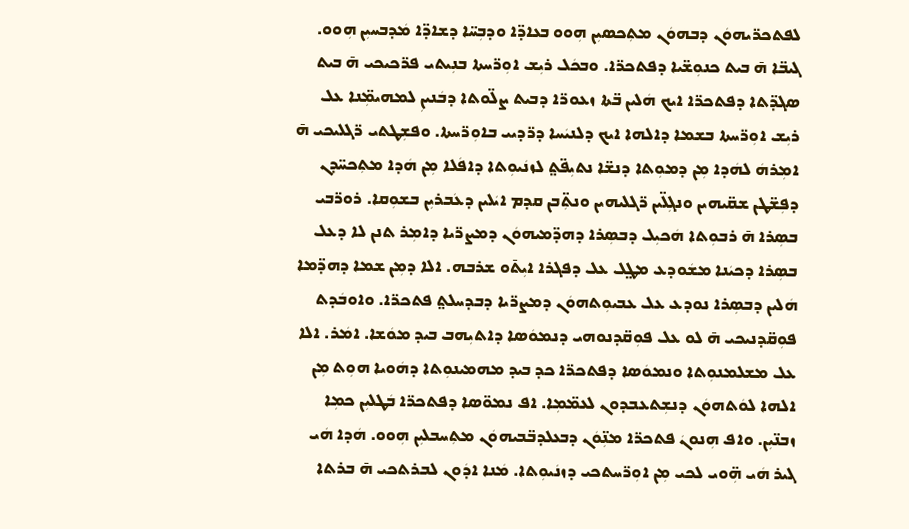ܠܦܬܟܪ̈ܝܗܘܿܢ ܕܒܗܘܿܢ ܡܬܼܟܣܝܼܢ ܗܼܘܘ ܒܥܐܕ̈ܐ ܘܕܒܼܚ̈ܐ ܕܫܐܕ̈ܐ ܡܿܕܒܚܝܼܢ ܗܼܘܘ. ܓܝܒ̈ܐ ܗ̄ ܒܝܬ ܟܢܘܼܫ̈ܝܐ ܕܦܬܟܪ̈ܐ. ܘܒܟܿܠ ܪܝܼܫ ܐܘܼܪ̈ܚܬܐ ܒܢܼܝܬܝ ܦܪ̈ܟܝܟܝ ܗ̄ ܒܝܬ ܣܓܕ̈ܬܐ ܕܦܬܟܪ̈ܐ ܐܝܟ ܗܿܠܝܢ ܒ̈ܬܐ ܙܥܘܪ̈ܐ ܕܒܝܬ ܨܠ̈ܘܬܐ ܕܒܿܢܝܢܼ ܠܡܗܝܡܼ̈ܢܐ ܥܠ ܪܝܼܫ ܐܘܼܪ̈ܚܬܐ ܒܫܡܐ ܕܐܠܗܐ ܐܝܟ ܕܠܢܝܿܚܐ ܕܪ̈ܕܝܝ ܒܐܘܼܪ̈ܚܬܐ. ܘܦܫܼܛܬܝ ܪ̈ܓܠܝܟܝ ܗ̄ ܐܡܼܪܗܿ ܠܗܿܕܐ ܡܼܢ ܕܡܘܼܬܐ ܕܢܫ̈ܐ ܢܬܝܼܦ̈ܬ݀ ܠܙܢܿܝܘܼܬܐ ܕܐܦܿܠܐ ܡܼܢ ܗܿܕܐ ܡܬܼܟܚ̈ܕܢ ܕܦܼܫ̈ܛܢ ܫܩ̈ܝܗܝܢ ܘܢܓܼܠ̈ܝܢ ܪ̈ܓܠܝܗܝܢ ܘܢܬܼ̈ܒܢ ܩܕܡ ܐܝܿܠܝܢ ܕܥܿܒܪܝܼܢ ܒܫܘܼܩܐ. ܪܘܪ̈ܒܝ ܒܣܼܪܐ ܗ̄ ܪܒܘܼܬܐ ܗܿܟܝܼܠ ܕܒܣܼܪܐ ܕܗܕ̈ܡܝܗܘܿܢ ܕܡܨܪ̈ܝܐ ܕܐܡܼܪ ܬܢܢ ܠܐ ܕܥܠ ܒܣܼܪܐ ܕܟܝܿܢܐ ܡܫܿܘܕܥ ܡܛ݀ܠ ܥܠ ܕܦܓܪܐ ܐܝܼܬ̄ܘ ܫܪܒܗ. ܐܠܐ ܕܡܼܢ ܫܡܐ ܕܗܕ̈ܡܐ ܗܿܠܝܢ ܕܒܣܼܪܐ ܢܘܕܥ ܥܠ ܥܒܝܘܼܬܗܘܿܢ ܕܡܨܪ̈ܝܐ ܕܒܕܚܠܬ݀ ܦܬܟܪ̈ܐ. ܘܐܘܒܿܕܬ ܦܘܼܩ̈ܕܢܝܟܝ ܗ̄ ܠܘ ܥܠ ܦܘܼܩ̈ܕܢܘܗܝ ܕܢܡܘܿܣܐ ܕܐܬܝܼܗܒ ܒܝܕ ܡܘܿܫܐ. ܐܡܿܪ. ܐܠܐ ܥܠ ܡܫܠܡܢܘܼܬܐ ܘܢܡܘܿܣܐ ܕܦܬܟܪ̈ܐ ܟܕ ܒܝܕ ܡܗܡܝܢܘܼܬܐ ܕܗܿܘܝܐ ܗܘܼܬ ܡܼܢ ܐܠܗܐ ܠܘܿܬܗܘܿܢ ܕܢܫܼܬܥܒܕܘܢ ܠܥܡ̈ܡܼܐ. ܐܦ ܢܡܘ̈ܣܐ ܕܦܬܟܪ̈ܐ ܒܿܛܠܝܼܢ ܟܡܼܐ ܙܒܢ̈ܝܼܢ. ܘܐܦ ܗܼܢܘܢܿ ܦܬܟܪ̈ܐ ܡܢܼ̈ܘܿܢ ܕܒܥܠܕܒ̈ܒܝܗܘܿܢ ܡܬܼܚܒܠܝܼܢ ܗܼܘܘ. ܗܿܕܐ ܗܿܝ ܓܝܪ ܗܿܝ ܗܼ̈ܘܝ ܠܟܝ ܡܼܢ ܐܘܼܪ̈ܚܬܟܝ ܕܙܢܿܝܘܼܬܐ. ܡܿܢܐ ܐܕܿܘܢ ܠܒܪܬܟܝ ܗ̄ ܒܪܬܐ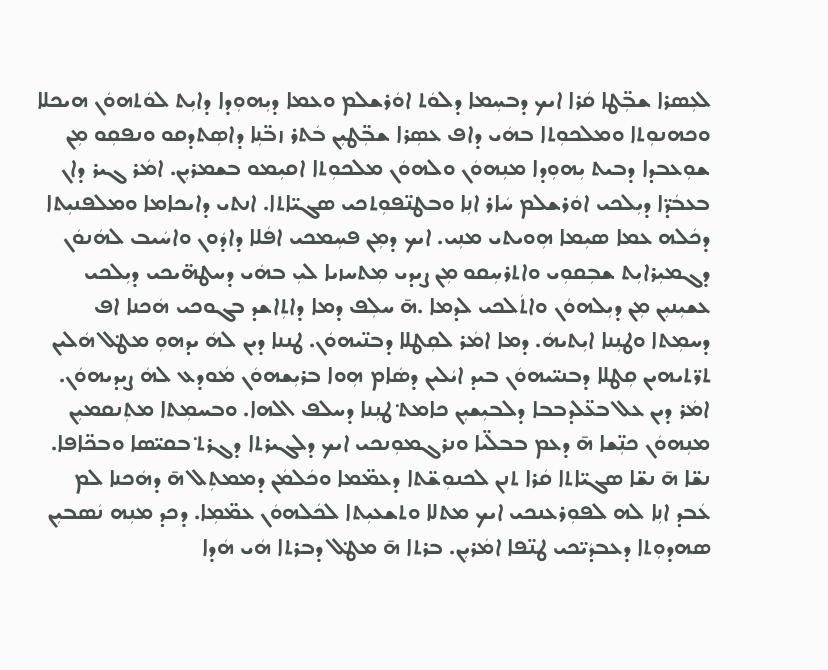ܠܥܼܣܪܐ ܫܒܼ̈ܛܐ ܩܿܪܐ ܐܝܟ ܕܒܚܼܡܐ ܕܠܘܿܬ ܐܘܿܪܫܠܡ ܘܥܡܐ ܕܝܼܗܘܼܕܐ ܕܐܝܼܬ ܠܘܿܬܗܘܿܢ ܗܝܟܠܐ ܘܟܗܢܘܼܬܐ ܘܡܠܟܘܼܬܐ ܒܗܿܝ ܕܐܦ ܥܣܼܪܐ ܫܒܼ̈ܛܝܼܢ ܒܿܬܪ ܙܒ̈ܢܼܐ ܕܐܣܼܬܕܩܘ ܘܢܦܩܼܘ ܡܼܢ ܫܘܼܥܒܕܐ ܕܒܝܬ ܝܼܗܘܼܕܐ ܡܢܼܗܘܿܢ ܘܠܗܘܿܢ ܡܠܟܘܼܬܐ ܐܩܝܼܡܘ ܒܫܡܪܝܼܢ. ܐܡܿܪ ܓܝܪ ܕܐܢ ܒܥܒܿܕ̈ܐ ܕܝܼܠܟܝ ܐܘܿܪܫܠܡ ܚܿܐܪ ܐܢܼܐ ܘܒܛܢ̈ܦܘܼܬܟܝ ܣܓܝ̈ܐܬܐ. ܐܢܬܝ ܕܐܝܟܐܡܐ ܘܡܠܦܢܝܼܬܐ ܕܟܿܠܗ ܥܡܐ ܣܝܼܡܐ ܗܼܘܝܬܝ ܡܢܼܝ. ܐܝܟ ܕܡܼܢ ܦܚܼܡܟܝ ܐܦܿܠܐ ܕܐܕܿܘܢ ܘܐܚܿܝܒ ܠܗܿܢܘܿܢ ܕܓܡܝܼܪܐܝܼܬ ܫܒܼܩܘܼܝ ܘܐܬܪܚܼܩܘ ܡܼܢ ܨܝܕܝ ܡܼܬܚܙܝܐ ܠܝܼ ܒܗܿܝ ܕܚܛܗ̈ܝܟܝ ܕܝܼܠܟܝ ܥܫܝܼܢܝܼܢ ܡܼܢ ܕܝܼܠܗܘܿܢ ܘܐܬܿܠܟܝ ܠܕܡܐ .ܗ̄ ܚܠܼܦ ܕܡܐ ܕܐܬܼܐܫܕ ܒܓܘܟܝ ܗܿܟܢܐ ܐܦ ܕܚܡܼܬܐ ܘܛܢܼܢܐ ܐܝܼܬܝܗܿ. ܕܡܐ ܐܡܿܪ ܠܩܼܛܠܐ ܕܒܢ̈ܝܗܘܿܢ. ܛܢܢܐ ܕܝܢ ܠܗܿ ܝܕܗܘܼ ܡܛ݀ܠ ܗܿܠܝܢ ܬܪ̈ܬܝܗܝܢ ܩܼܛܠܐ ܕܒܢܝ̈ܝܗܘܿܢ ܒܝܕ ܐܝܿܠܝܢ ܕܣܿܐܡ ܗܼܘܐ ܒܪܝܼܫܗܘܿܢ ܡܿܘܕܥ ܠܗܿ ܨܝܕܝܗܘܿܢ. ܐܡܿܪ ܕܝܢ ܥܠ ܒܥ̈ܠܕܒܒܐ ܕܠܒܝܼܫܝܼܢ ܟܐܡܬ݀ ܛܢܼܢܐ ܕܚܠܦ ܐܠܗܐ. ܘܒܚܡܼܬܐ ܡܬܼܢܩܡܝܼܢ ܡܢܼܗܘܿܢ ܟܢܼ̈ܫܐ ܗ̄ ܕܥܡ ܒܒܠ̈ܝܐ ܘܢܪܓܡܘܼܢܟܝ ܐܝܟ ܕܠܓܝܪܬܐ ܕܓܪܬ݀ ܒܩܝ̈ܣܐ ܘܒܟ̈ܐܦܐ. ܢܫ̈ܐ ܗ̄ ܢܫ̈ܐ ܣܓܝ̈ܐܬܐ ܩܿܪܐ ܬܢܢ ܠܟܢܘܼܫ̈ܬܐ ܕܥܡ̈ܡܐ ܘܟܿܠܡܿܢ ܕܡܡܬܼܠ ܗ̄ ܕܗܿܟܢܐ ܠܡ ܥܿܒܕ ܐܢܼܐ ܠܗ ܠܦܘܼܪܥܢܟܝ ܐܝܟ ܡܬܠܐ ܘܬܫܥܝܼܬܐ ܠܟܿܠܗܘܿܢ ܥܡ̈ܡܼܐ. ܕܟܕ ܡܢܼܗ ܢܿܣܒܝܼܢ ܣܗܕܘܼܬܐ ܕܥܒܕܿܝ̈ܟܝ ܛܢ̈ܦܐ ܐܡܿܪܝܼܢ. ܒܪܬܐ ܗ̄ ܡܛ݀ܠ ܕܒܪܬܐ ܗܿܝ ܗܿܕܐ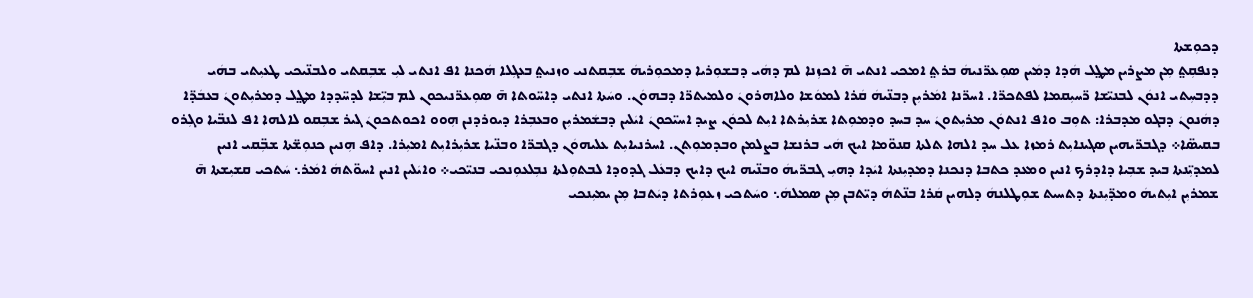ܕܟܘܼܫܬܐ
ܕܢܦܩܼܬ݀ ܡܼܢ ܡܨܪܝܢ ܡܛ݀ܠ ܗܿܕܐ ܕܡܿܝܢ ܣܘܼܥܪ̈ܢܝܗܿ ܒܪܬ݀ ܐܡܟܝ ܐܢܬܝ ܗ̄ ܐܟܙܼܢܐ ܠܡ ܕܗܿܝ ܕܒܫܘܼܪܝܐ ܕܡܟܘܼܪܝܗܿ ܫܒܼܩܬܢܝ ܘܙܢܝܬ݀ ܒܥܓܼܠܐ ܗܿܟܢܐ ܐܦ ܐܢܬܝ ܠܝܼ ܫܒܼܩܬܝ ܘܠܒܢ̈ܝܟܝ ܛܥܝܼܬܝ ܒܗܿܝ ܕܕܒܚܼܬܝ ܐܢܘܿܢ ܠܒܢܝ̈ܫܐ ܪ̈ܚܝܼܩܡܐ ܠܦܬܟܪ̈ܐ. ܐܚܪ̈ܢܐ ܐܡܿܪܝܼܢ ܕܒܢ̈ܝܗܿ ܩܿܪܐ ܠܡܘܿܫܐ ܘܠܐܗܪܘܢܿ ܘܠܡܝܬܪ̈ܐ ܕܒܗܘܿܢ. ܘܚܿܬܐ ܐܢܬܝ ܕܐܚ̈ܘܬܐ ܗ̄ ܣܘܼܥܪ̈ܢܝܟܘܢ ܠܡ ܒܝܼ̈ܫܐ ܠܕܚ̈ܕܕܐ ܡܛ݀ܠ ܕܡܪܝܼܬܘܢܿ ܒܥܒܿܕ̈ܐ ܕܗܿܢܘܢܿ ܕܒܓܘ ܡܕܒܪܐ: ܬܘܼܒ ܘܐܦ ܐܢܬܘܿܢ ܡܪܝܼܬܘܢܿ ܚܕ ܒܚܕ ܘܕܡܘܼܬܐ ܫܪܝܼܪܬܐ ܐܝܼܬ ܠܟܘܿܢ ܨܝܕ ܐܚܝ̈ܟܘܢܿ ܐܝܿܠܝܢ ܕܒܫܿܡܪܝܼܢ ܘܒܥܒܼܪܐ ܕܝܘܪܕܢܢ ܗܼܘܘ ܐܟܘܬܟܘܢܿ ܓܝܪ ܫܒܼܩܘ ܠܐܠܗܐ ܐܦ ܠܢܒ̈ܝܐ ܘܓܼܪܘ ܒܩܝܣ̈ܐ܀ ܕܓܒܪ̈ܝܗܝܢ ܣܓܝܢܐܝܼܬ ܪܡܙܐ ܥܠ ܚܕ ܐܠܗܐ ܬܠܬܐ ܩܢܘ̈ܡܐ ܐܝܟ ܗܿܝ ܒܪܢܫܐ ܒܨܠܡܢ ܘܒܕܡܘܼܬܢ. ܐܚܪܢܝܐܝܼܬ ܥܠܝܗܘܿܢ ܕܓܒܪ̈ܐ ܘܒܢ̈ܝܐ ܫܪܝܼܪܐܝܼܬ ܐܡܝܼܪܐ. ܕܐܦ ܗܼܢܝܢ ܟܢܘܼܫ̈ܬܐ ܫܒܼ̈ܩܝ ܐܢܝܢ ܠܡܕܝܼ̈ܢܬܐ ܒܝܕ ܫܒܼܝܐ ܕܐܕܪܟ ܐܢܝܢ ܘܡܥܕ ܟܬܒܐ ܕܢܟܢܐ ܕܡܕܝܼܢܬܐ ܐܝܿܕܐ ܕܗܝܼ ܓܒܪ̈ܝܗܿ ܘܒܢ̈ܝܗ ܐܝܟ ܕܐܝܟ ܕܒܥܿܠ ܓܕܘܕܐ ܠܒܬܘܼܠܬܐ ܢܒܼܠܥܘܼܢܟܝ ܒܢܝ̈ܟܝ܀ ܘܐܝܿܠܝܢ ܐܢܝܢ ܐܚܘ̈ܬܗܿ ܐܡܿܪ܆ ܚܿܬܟܝ ܩܫܝܼܫܬܐ ܗ̄ ܫܡܪܝܼܢ ܐܝܼܬܝܗܿ ܘܡܕ̈ܝܼܢܬܐ ܕܬܚܝܬ ܫܘܼܛܠܢܗܿ ܕܠܗܝܢ ܩܿܪܐ ܒܢ̈ܬܗܿ ܕܝ̈ܬܒܢ ܡܼܢ ܣܡܠܗܿ܆ ܘܚܿܬܟܝ ܙܥܘܼܪܬܐ ܕܝܿܬܒܐ ܡܼܢ ܝܡܝܼܢܟܝ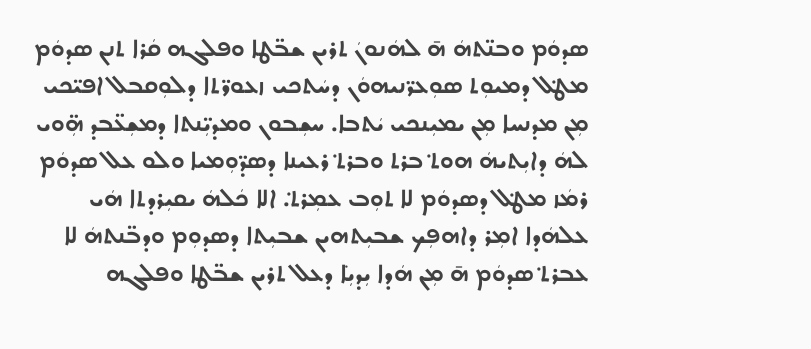ܣܕܘܿܡ ܘܒܢ̈ܬܗܿ ܗ̄ ܠܗܿܢܘܢܿ ܬܪܝܢ ܫܒ̈ܛܐ ܘܦܠܓܗ ܩܿܪܐ ܬܢܢ ܣܕܘܿܡ ܡܛ݀ܠ ܕܡܝܘܼܬ ܣܘܼܥܪ̈ܢܝܗܘܿܢ ܕܚܿܬܟܝ ܙܥܘܪ̈ܬܐ ܕܠܘܼܩܒܠ ܐܦܝ̈ܟܝ ܡܼܢ ܡܕܢܚܐ ܡܼܢ ܝܡܝܼܢܟܝ ܝܿܬܒܐ. ܚܫܼܒܘܢ ܘܡܕܝܼ̈ܢܬܐ ܕܡܫܼܥ̈ܒܕ ܗܼ̈ܘܝ ܠܗܿ ܕܐܝܼܬܝܗܿ ܗܘܬ݀ ܒܪܬ ܘܒܪܬ݀ ܪܥܝܢܐ ܕܣܕ̈ܘܼܡܝܐ ܘܠܘ ܥܠ ܣܕܘܿܡ ܪܡܿܙ ܡܛ݀ܠ ܕܣܕܘܿܡ ܠܐ ܬܘܼܒ ܥܡܼܪܬ݀. ܐܠܐ ܟܿܠܗܿ ܝܩܝܼܪܕܬܐ ܗܿܝ ܥܠܗܿܕܐ ܐܡܼܪ ܕܐܗܦܼܟ ܫܒܝܼܬܗܝܢ ܫܒܝܼܬܐ ܕܣܕܘܼܡ ܘܕܒ̈ܢܬܗܿ ܠܐ ܥܒܪܬ݀ ܣܕܘܿܡ ܗ̄ ܡܼܢ ܗܿܕܐ ܝܼܕܝܼ݁ܐ ܕܥܠ ܬܪܝܢ ܫܒ̈ܛܐ ܘܦܠܓܗ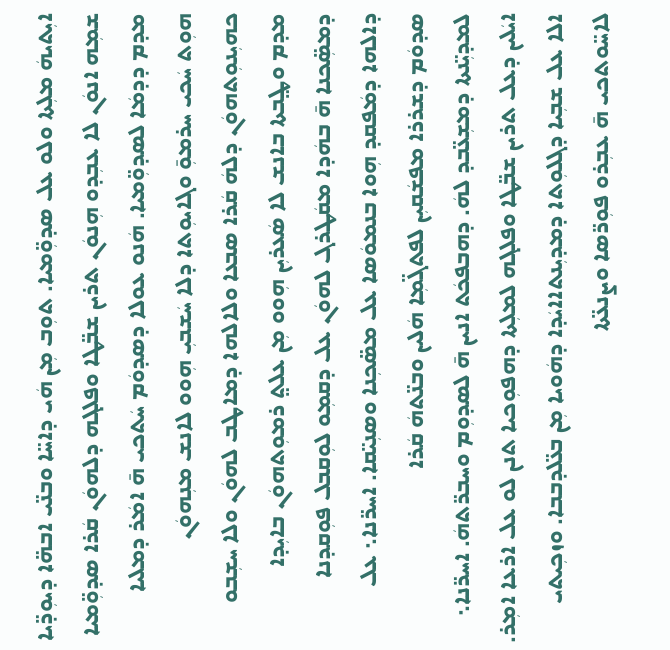ܐܝܼܬܝܗܿ ܡܠܼܬܐ ܘܠܘ ܥܠ ܣܕܘܼ̈ܡܝܐ. ܬܘܼܒ ܡܼܢ ܗܿܝ ܕܐܚ̈ܐ ܘܒܢ̈ܝ ܐܒܗ̈ܐ ܕܝܘܼܕ̈ܝܐ ܫܡܼܗ ܐܢܘܿܢ ܠܐ ܥܒܼܕܘ ܗܼܢܘܿܢ ܬܪܝܢ ܫܒ̈ܛܐ ܘܦܠܓܗ ܕܠܗܘܿܢ ܩܿܪܐ ܣܕܘܼ̈ܡܝܐ ܡܕܡ ܕܕܡܿܐ ܠܣܕܘܼ̈ܡܝܐ. ܗܿܢܘ ܥܘܠܐ ܕܣܕܘܿܡ ܚܿܬܟܝ ܗ̄ ܐܡܿܪ ܕܡܠܝܐ ܗܘܼܬ ܚܿܟܝ ܚܪܡܘܼ̄ ܘܓܐܝܘܼܬܐ ܕܠܐ ܚܿܫܒܝܼ ܗܼܘܘ ܠܐܢܫ ܡܢܼܗܘܿܢ ܟܗܝܼܢܘܼܬܗܘܿܢ ܕܠܗܿ ܩܿܪܐ ܣܒܥܐ ܘܠܐܠܗܐ ܕܡܐܛܒ ܠܗܘܿܢ ܘܠܐ ܚܫܼܒܘ ܡܕܡ ܘܛ݀ܒܬܐ ܒܐܢܫ ܠܐ ܣܿܥܪܝܼܢ ܗܼܘܘ ܡܼܢ ܥܠܬ݀ ܪܡܘܼܬܗܘܿܢ ܒܐܝܼܕܐ ܕܡܣܼ̈ܟܢܐ ܗ̄ ܒܗܿܕܐ ܡܩܿܛܪܓ ܠܗܘܿܢ ܥܠ ܕܩܡܼܘ ܠܘܼܩܒܠ ܦܘܼܩܕܢܐ ܕܐܠܗܐ ܕܡܿܦܩܕ ܗܼܘܐ ܒܢܡܘܿܣܐ ܥܠ ܡܣ̈ܟܼܢܐ ܘܣܢܼܝ̈ܩܐ. ܐܚܪ̈ܢܐ܆ ܥܠ ܣܕܘܿܡ ܕܫܪܪܐ ܡܦܫܿܩܝܼܢ ܠܦܬܓ̈ܡܼܐ ܗܿܠܝܢ ܘܒܢ̈ܬܗܿ ܩܿܪܐ
ܠܡܕܝܼ̈ܢܬܐ ܕܡܫܼܥ̈ܒܕ ܠܗܿ. ܕܗܒܦܟܿܬ ܐܢܝܢ ܗ̄ ܠܣܕܘܼܡ ܘܚܒܪ̈ܬܗܿ. ܐܚܪ̈ܢܐ܆ ܐܝܿܠܝܢ ܕܥܠ ܬܪܝܢ ܫܒ̈ܛܐ ܘܦܠܓܗ ܠܡܠܼܬܐ ܕܗܦܘܼܟܝܐ ܬܢܢ ܠܘ ܥܠ ܐܪܥܐ ܐܡܼܪ. ܐܠܐ ܥܠ ܫܒܼܝܐ ܕܓܠܘܼܬܐ ܕܡܕܝܼܢܬܐܐܝܿܕܐ ܕܗܿܘܝܐ ܡܼܢ ܒܥ̈ܠܕܒܒܐ. ܘܙܟܼܝܬܝ ܠܐܚ̈ܘܬܟܝ ܗ̄ ܥܒܼܪܘ ܦܘܼܪ̈ܣܐ ܘܨܢܥ̈ܬܐ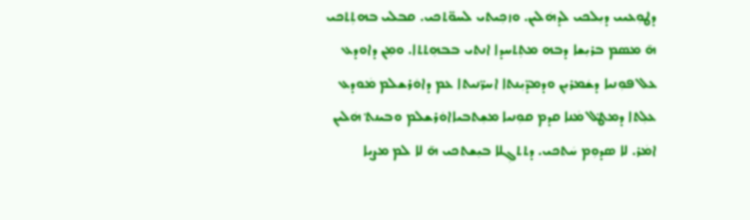ܕܛܘܼܥܝܝ ܕܝܼܠܟܝ ܠܕܗܿܠܝܢ. ܘܙܟܼܝܬܝ ܠܚܘ̈ܬܟܝ. ܩܒܠܝ ܒܗܬܼܬܟܝ ܗ̄ ܡܣܡ ܒܪܝܼܫܐ ܕܒܗ ܡܬܼܬܚܕܐ ܐܢܬܝ ܒܒܗܼܬܬܐ. ܘܡܼܢ ܕܐܘܕܥ ܥܠ ܦܘܼܢܝܐ ܕܫܿܡܪܝܼܢ ܘܕܡܕ̈ܝܼܢܬܐ ܐܚܪ̈ܢܝܬܐ ܥܡ ܕܐܘܿܪܫܠܡ ܡܿܘܕܥ ܥܠܼܬܐ ܕܡܛ݀ܠ ܡܿܢܐ ܩܕܡ ܩܘܼܢܝܐ ܡܫܼܬܒܝܐܐܘܿܪܫܠܡ ܘܒܝܢܬ݀ ܗܿܠܝܢ ܐܡܿܪ. ܠܐ ܣܕܘܼܡ ܚܿܬܟܝ. ܕܬܬܓܼܠܐ ܒܝܼܫܬܟܝ ܗ̄ ܠܐ ܠܡ ܡܨܝܐ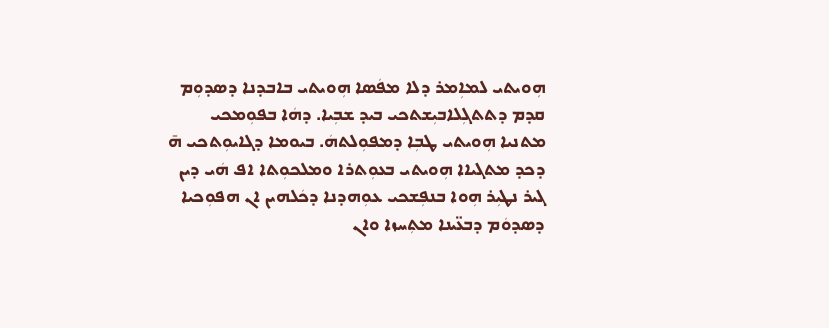ܗܼܘܝܬܝ ܠܡܐܼܡܪ ܕܠܐ ܡܦܿܣܐ ܗܼܘܝܬܝ ܒܐܒܕܢܐ ܕܣܕܘܼܡ ܩܕܡ ܕܬܬܓܼܠܐܒܝܼܫܬܟܝ ܒܝܕ ܫܒܼܝܐ. ܕܗܿܐ ܒܦܘܼܡܟܝ ܡܬܢܝܐ ܗܼܘܝܬܝ ܛܒܼܐ ܕܡܦܘܼܠܬܗܿ. ܒܝܘܡܐ ܕܓܐܝܘܼܬܟܝ ܗ̄ ܕܟܕ ܡܬܓܝܐܐ ܗܼܘܝܬܝ ܒܥܘܼܬܪܐ ܘܡܠܟܘܼܬܐ ܐܦ ܗܿܝ ܕܝܢ ܓܝܪ ܢܛܝܼܪ ܗܼܘܐ ܒܢܦܼܫܟܝ ܥܘܼܗܕܢܐ ܕܟܿܠܗܝܢ ܐܢ ܗܦܘܼܟܝܐ ܕܣܕܘܿܡ ܕܒܥ̈ܝܢܐ ܡܬܼܚܙܐ ܘܐܢ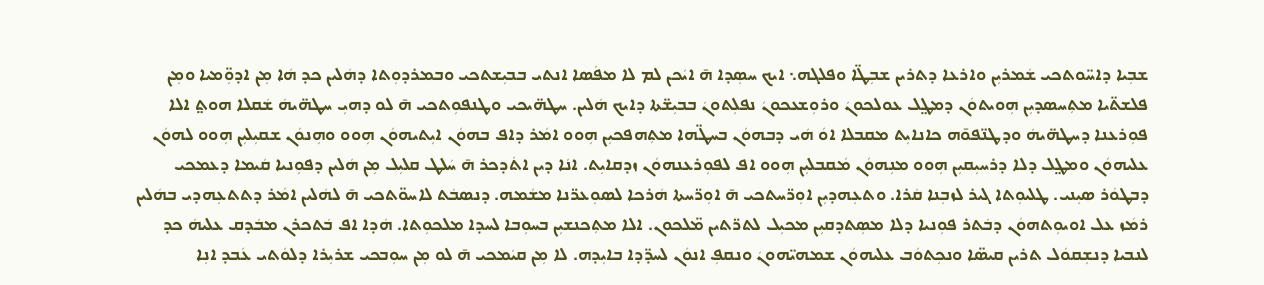ܫܒܼܝܐ ܕܐܚ̈ܘܬܟܝ ܫܿܡܪܝܼܢ ܘܐܪܥܐ ܕܬܪܝܢ ܫܒܼܛ̈ܐ ܘܦܠܓܗ܆ ܐܝܟ ܚܣܼܕܐ ܗ̄ ܐܝܿܟܢ ܠܡ ܠܐ ܡܦܿܣܐ ܐܢܬܝ ܒܒܝܼܫܬܟܝ ܘܒܡܪܕܘܼܬܐ ܕܗܿܠܝܢ ܟܕ ܗܿܐ ܡܼܢ ܐܕܘܼ̈ܡܝܐ ܘܡܼܢ ܦܠܫܬ̈ܝܐ ܡܬܼܚܣܕܝܼܢ ܗܼܘܝܬܘܿܢ ܕܡܛ݀ܠ ܥܘܠܟܘܢܿ ܘܪܘܼܫܥܟܘܢܿ ܢܦܠܼܬܘܢܿ ܒܒܝܼܫ̈ܬܐ ܕܐܝܟ ܗܿܠܝܢ. ܚܛܗ̈ܝܟܝ ܘܛܢܦܘܼܬܟܝ ܗ̄ ܠܘ ܕܗܝܼ ܚܛܗ̈ܝܗܿ ܫܿܩܠܐ ܗܘܬ݀ ܐܠܐ ܦܘܼܪܥܢܐ ܕܚܛܗ̈ܝܗܿ ܘܕܛܢ̈ܦܘ̄ܗ ܟܐܢܐܝܼܬ ܡܩܒܠܐ ܐܘܿ ܗܿܝ ܕܒܗܘܿܢ ܒܚܛ̈ܗܐ ܡܬܼܗܦܟܝܼܢ ܗܼܘܘ ܐܡܿܪ ܕܐܦ ܒܗܘܿܢ ܐܝܼܬܝܗܘܿܢ ܗܼܘܘ ܘܗܼܢܘܿܢ ܫܩܝܼܠܝܼܢ ܗܼܘܘ ܠܗܘܿܢ ܥܠܝܗܘܿܢ ܘܡܛ݀ܠ ܕܠܐ ܕܪܚܝܼܩܝܼܢ ܗܼܘܘ ܡܢܼܗܘܿܢ ܡܿܩܒܠܝܼܢ ܗܼܘܘ ܐܦ ܠܦܘܼܪܥܢܗܘܿܢ ܙܕܩܐܝܼܬ. ܐܢܿܐ ܕܝܢ ܐܬܿܕܟܪ ܗ̄ ܚܿܠܛ ܩܠܝܼܠ ܡܼܢ ܗܿܠܝܢ ܕܦܘܼܢܝܐ ܩܿܝܡܐ ܕܥܡܟܝ ܕܒܛܘܿܪ ܣܝܼܢܝ. ܛܠܝܘܼܬܐ ܓܝܪ ܠܙܒܼܢܐ ܩܿܪܐ. ܘܬܥܼܗܕܝܼܢ ܐܘܼܪ̈ܚܬܟܝ ܗ̄ ܐܘܼܪ̈ܚܬܐ ܗܿܪܟܐ ܠܣܘܼܥܪ̈ܢܐ ܡܫܿܡܗ. ܕܢܣܒܿܬ ܠܐܚܘ̈ܬܟܝ ܗ̄ ܠܗܿܠܝܢ ܐܡܿܪ ܕܬܬܥܼܗܕܝ ܒܗܿܠܝܢ ܪܡܿܙ ܥܠ ܐܘܝܘܼܬܗܘܿܢ ܕܒܿܬܪ ܦܘܼܢܝܐ ܕܠܐ ܡܣܼܬܕܩܝܼܢ ܡܟܝܼܠ ܠܬܪ̈ܬܝܢ ܡ̈ܠܟܘܢ. ܐܠܐ ܡܬܼܟܢܫܝܼܢ ܒܚܘܼܒܐ ܠܚܕܐ ܡܠܟܘܼܬܐ. ܗܿܕܐ ܐܦ ܒܿܬܟܪܢ ܡܒܿܕܩ ܥܠܝܗܿ ܟܕ ܠܢܒܝܐ ܕܢܫܼܩܘܿܠ ܬܪܝܢ ܩܝܣ̈ܐ ܘܢܟܼܬܘܿܒ ܥܠܝܗܘܿܢ ܫܡܗܝ̈ܗܘܢܿ ܘܢܩܦܼ ܐܢܘܿܢ ܠܚܕ̈ܕܐ ܒܐܝܼܕܗ. ܠܐ ܡܼܢ ܩܝܿܡܟܝ ܗ̄ ܠܘ ܡܼܢ ܚܘܼܒܟܝ ܫܪܝܼܪܐ ܕܠܘܿܬܝ ܥܿܒܕ ܐܢܼܐ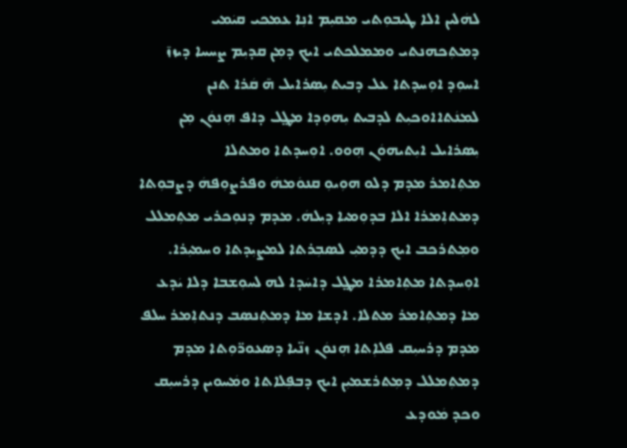ܠܗܿܠܝܢ ܐܠܐ ܛܝܒܘܼܬܝ ܡܩܝܼܡ ܐܢܼܐ ܥܡܟܝ ܩܝܿܡܝ ܕܡܬܼܟܗܢܬܝ ܘܡܡܠܟܬܝ ܐܝܟ ܕܡܼܢ ܩܕܝܼܡ ܨܚܚܐ ܕܝܙܙ̄ ܐܚܘܼܕ ܐܘܼܚܕܬܐ ܥܠ ܕܒܝܬ ܝܼܣܪܐܝܠ ܗ̄ ܩܿܪܐ ܬܢܢ ܠܡܢܿܬܐܐܘܟܝܼܬ ܠܕܒܝܬ ܝܼܗܘܼܕܐ ܡܛ݀ܠ ܕܐܦ ܗܼܢܘܿܢ ܡܼܢ ܝܼܣܪܐܝܠ ܐܝܼܬܝܗܘܿܢ ܗܼܘܘ. ܐܘܼܚܕܬܐ ܘܡܬܠܐ
ܡܬܼܐܡܪ ܡܕܡ ܕܠܘ ܗܘܼܝܘܼ ܩܢܘܿܡܗܿ ܘܦܪܨܘܼܦܗܿ ܕܨܒܘܼܬܐ ܕܡܬܐܼܡܪܐ ܐܠܐ ܒܕܘܼܡܝܐ ܕܝܼܠܗܿ. ܡܕܡ ܕܢܘܼܟܪܝ ܡܬܼܡܠܠ ܘܡܼܬܪܟܒ ܐܝܟ ܕܕܡܝܼ ܠܣܒܼܪܬܐ ܠܡܨܝܼܕܬܐ ܘܚܡܝܼܪܐ. ܐܘܼܚܕܬܐ ܡܬܼܐܡܪܐ ܡܛ݀ܠ ܕܐܚܿܕܐ ܠܗ ܠܚܘܼܫܒܐ ܕܠܐ ܝܿܕܥ ܡܐ ܕܡܬܼܐܡܪ ܡܬܠܐ. ܐܕܫܐ ܡܐ ܕܡܬܼܢܣܒ ܕܢܬܐܼܡܪ ܚܠܦ ܡܕܡ ܕܪܚܝܼܩ ܦܠܐܼܬܐ ܗܼܢܘܿܢ ܙܢ̈ܝܐ ܕܣܥܘܪ̈ܘܼܬܐ ܡܕܡ ܕܡܬܼܡܠܠ ܕܡܼܬܪܫܡܝܼܢ ܐܝܟ ܕܒܦܼܠܐܬܐ ܘܡܿܚܘܝܢ ܕܪܚܝܼܩ ܘܟܕ ܡܿܘܕܥ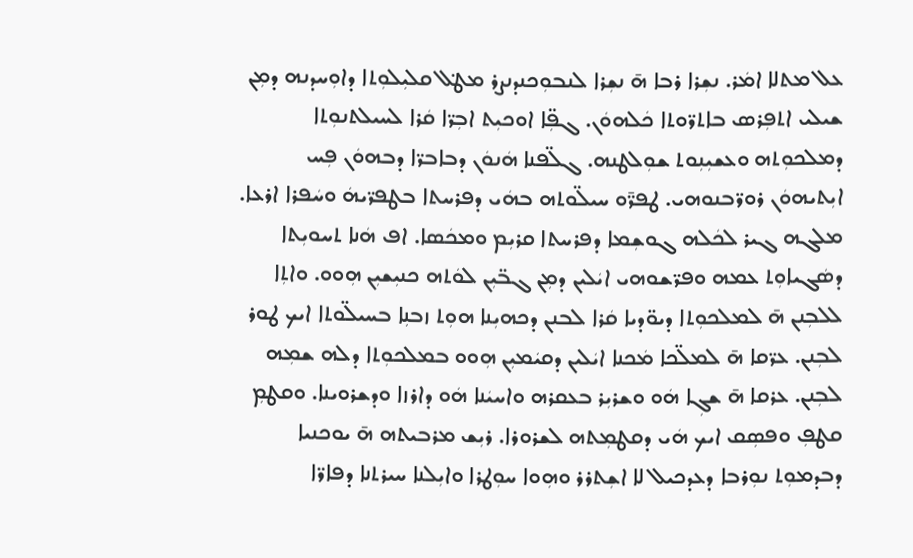ܥܠ ܡܬܠܐ ܐܡܿܪ. ܢܫܼܪܐ ܪܒܐ ܗ̄ ܢܫܼܪܐ ܠܢܒܘܼܟܢܕܢܨܪ ܡܛ݀ܠ ܩܠܝܼܠܘܼܬܐ ܕܐܘܼܚܕܢܗ ܕܡܼܢ ܫܝܠܝ ܐܬܦܼܪܣ ܒܐܬܪ̈ܘܬܐ ܟܿܠܗܘܿܢ. ܓܦܼ̈ܐ ܐܘܟܝܼܬ ܐܒܼܪ̈ܐ ܩܿܪܐ ܠܚܝܠܬܢܘܼܬܐ ܕܡܠܟܘܼܬܗ ܘܥܫܝܼܢܼܘܬ ܫܘܼܠܛܢܗ. ܓܠ̈ܦܢܐ ܗܿܢܘܿܢ ܕܒܐܒܪ̈ܐ ܕܒܗܘܿܢ ܦܼܚ ܐܝܼܬܝܗܘܿܢ ܪܘܪ̈ܒܢܘܗܝ. ܛܦܪ̈̄ܘ ܚܝܠ̈ܘܬܗ ܒܗܿܝ ܕܦܪܚܬܐ ܒܛܦܪ̈ܝܗܿ ܘܚܿܦܪܐ ܐܪܥܐ. ܡܠܓܗ ܓܝܪ ܠܟܿܠܗ ܓܘܫܼܡܐ ܕܦܪܚܬܐ ܩܪܝܼܡ ܘܡܟܿܣܐ. ܐܦ ܗܿܢܐ ܬܚܘܝܼܬܐ ܕܣܿܓܝܐܘܼܬ ܥܡܗ ܘܦܪ̈ܫܘܗܝ ܐܝܿܠܝܢ ܕܡܼܢ ܓܒ̈ܝܼܢ ܠܘܿܬܗ ܟܢܝܼܫܝܼܢ ܗܼܘܘ. ܘܐܬܼܐ ܠܠܒܼܢܢ ܗ̄ ܠܡܠܟܘܼܬܐ ܕܝܘ̈ܕܝܐ ܩܿܪܐ ܠܒܢܢ ܕܟܗܝܼܢܐ ܗܘܼܬ ܙܒܢܼܐ ܒܚܝܠ̈ܘܬܐ ܐܝܟ ܛܘܪ ܠܒܼܢܢ. ܥܪ̈ܩܐ ܗ̄ ܠܡܠ̈ܟܐ ܡܿܟܢܐ ܐܝܿܠܝܢ ܕܩܝܿܡܝܼܢ ܗܼܘܘ ܒܡܠܟܘܼܬܐ ܕܠܗ ܫܡܼܗ ܠܒܼܢܢ. ܥܪܩܐ ܗ̄ ܫܓܼܐ ܗܿܘ ܘܫܪܝܼܪ ܒܥܩܪܗ ܘܐܚܝܿܢܐ ܗܿܘ ܕܐܪܙܐ ܘܕܫܪܘܝܢܐ. ܘܩܛܡܼ ܩܛܦܼ ܘܦܣܼܩ ܐܝܟ ܗܿܝ ܕܩܛܡܼܬܗ ܠܫܪܘܪܐ. ܪܝܼܫ ܡܪܒܝܬܗ ܗ̄ ܝܘܟܢܝܐ ܕܒܕܡܘܼܬ ܢܘܼܪܒܐ ܕܥܕܟܝܠ ܠܐ ܐܫܼܬܪܪ ܘܗܼܘܐ ܚܘܼܛܪܐ ܘܐܝܼܠܢܐ ܚܝܪܬܢܐ ܕܦܐܪ̈ܐ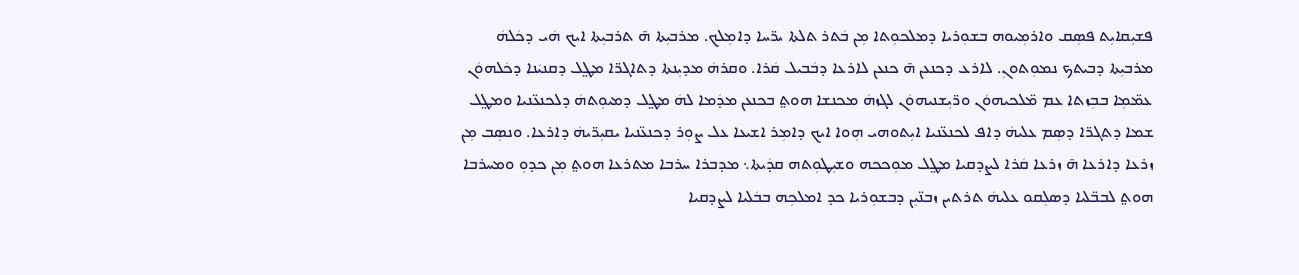ܦܫܝܼܩܐܝܼܬ ܦܣܼܩ ܘܐܪܡܼܝܘܗ ܒܫܘܼܪܝܐ ܕܡܠܟܘܼܬܐ ܡܼܢ ܒܿܬܪ ܬܠܬܐ ܝܪ̈ܚܐ ܕܐܡܼܠܟ. ܡܪܒܝܼܬܐ ܗ̄ ܬܪܒܝܼܬܐ ܐܝܟ ܗܿܝ ܕܟܿܠܗܿ ܡܪܒܝܼܬܐ ܕܒܝܬܟ ܢܡܘܼܬܘܢܼ. ܠܐܪܥ ܕܟܢܥܢ ܗ̄ ܟܢܥܢ ܠܐܪܥܐ ܕܒܿܒܝܠ ܩܿܪܐ. ܘܩܪܗܿ ܡܕܝܼܢܬܐ ܕܬܐܓܪ̈ܐ ܡܛ݀ܠ ܕܩܢܝܿܢܐ ܕܟܿܠܗܘܿܢ ܥܡ̈ܡܼܐ ܒܒܼܙܬܐ ܥܡ ܡ̈ܠܟܝܗܘܿܢ ܘܪ̈ܝܼܫܢܝܗܘܿܢ ܠܓܙܗܿ ܡܟܢܫܐ ܗܘܬ݀ ܒܟܢܥܢ ܡܕܿܡܐ ܠܗܿ ܡܛ݀ܠ ܕܡܝܘܼܬܗܿ ܕܠܟܢܥ̈ܢܝܐ ܘܡܛ݀ܠ ܫܡܐ ܕܬܓܪ̈ܐ ܕܣܼܡ ܥܠܝܗܿ ܕܐܦ ܠܟܢܥ̈ܢܝܐ ܐܝܼܬܘܗܝ ܗܼܘܐ ܐܝܟ ܕܐܡܼܪ ܐܫܝܥܐ ܥܠ ܨܘܼܪ ܕܟܢܥ̈ܢܝܐ ܝܩܝܼܪ̈ܝܗܿ ܕܐܪܥܐ. ܘܢܣܼܒ ܡܼܢ ܙܪܥܐ ܕܐܪܥܐ ܗ̄ ܙܪܥܐ ܩܿܪܐ ܠܨܕܩܝܐ ܡܛ݀ܠ ܡܘܼܟܟܗ ܘܫܝܼܛܘܼܬܗ ܩܕܿܝܬܐ܆ ܡܕܒܪܐ ܚܪܒܐ ܡܬܪܥܐ ܗܘܬ݀ ܡܼܢ ܟܕܘܼ ܘܡܚܪܒܐ ܗܘܬ݀ ܠܒܒ̈ܠܝܐ ܕܣܠܼܩܘ ܥܠܝܗܿ ܬܪܬܝܢ ܙܒܢ̈ܝܼܢ ܕܒܫܘܼܪܝܐ ܟܕ ܐܡܠܟܼܗ ܒܒܿܠܝܐ ܠܨܕܩܝܐ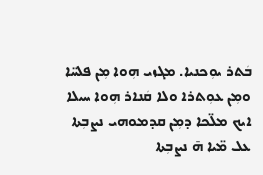ܒܿܬܪ ܝܘܼܟܢܝܐ. ܡܓܙܝ ܗܼܘܐ ܡܼܢ ܦܠܚ̈ܐ ܘܡܼܢ ܥܘܼܬܪܐ ܘܠܐ ܩܿܢܐܪ ܗܼܘܐ ܚܝܠܐ ܐܝܟ ܡܠ̈ܟܐ ܕܡܼܢ ܩܕܡܘܗܝ ܢܨܒܼܬܐ ܥܠ ܡ̈ܝܐ ܗ̄ ܢܨܒܼܬܐ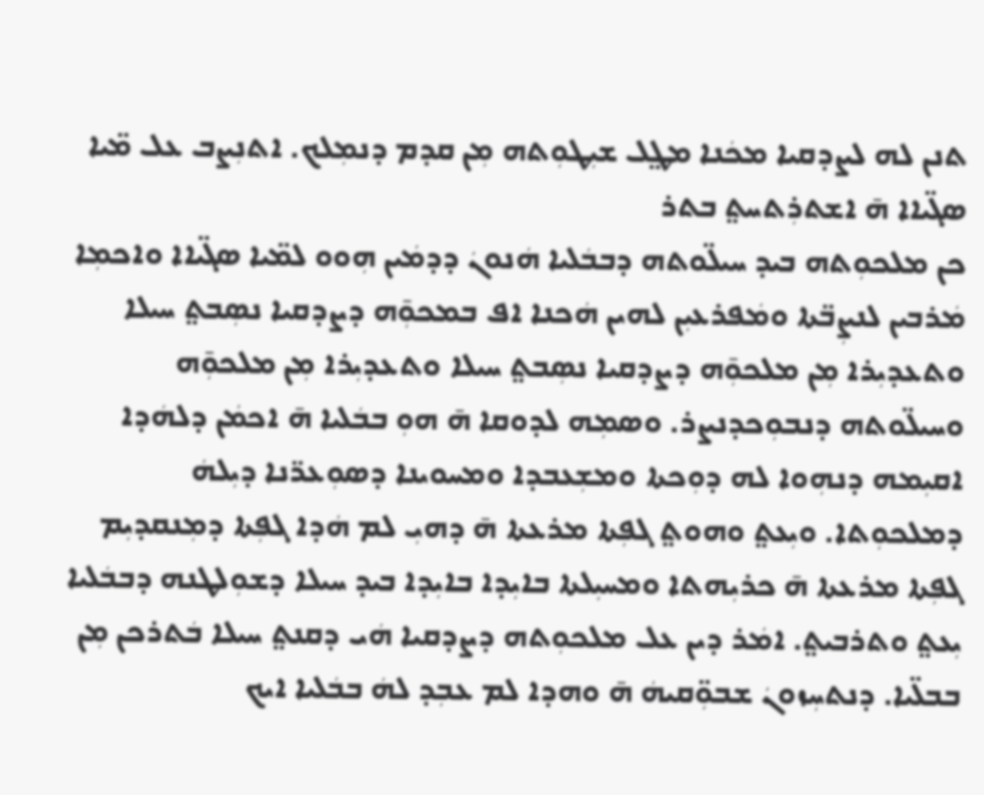ܬܢܢ ܠܗ ܠܨܕܩܝܐ ܡܟܿܢܐ ܡܛ݀ܠ ܫܝܼܛܘܼܬܗ ܡܼܢ ܩܕܡ ܕܢܡܼܠܟ. ܐܬܢܼܨܒ ܥܠ ܡ̈ܝܐ ܣܓ̈ܝܐܐ ܗ̄ ܐܫܬܪܼܬܚܬ݀ ܒܬܪ
ܟܢ ܡܠܟܘܼܬܗ ܒܝܕ ܚܝܠ̈ܘܬܗ ܕܒܒܿܠܝܐ ܗܿܢܘܢܿ ܕܕܡܿܝܢ ܗܼܘܘ ܠܡ̈ܝܐ ܣܓ̈ܝܐܐ ܘܐܟܡܼܐ ܡܿܪܒܝܢ ܠܢܨܼܒ̈ܬܐ ܘܡܿܦܪܥܝܼܢ ܠܗܝܢ ܗܿܟܢܐ ܐܦ ܒܡܟܘܼ̄ܗ ܕܨܕܩܝܐ ܢܣܼܒܬ݀ ܚܝܠܐ ܘܬܥܕܝܼܪܐ ܡܼܢ ܡܠܟܘܼ̄ܗ ܕܨܕܩܝܐ ܢܣܼܒܬ݀ ܚܝܠܐ ܘܬܥܕܝܼܪܐ ܡܼܢ ܡܠܟܘܼ̄ܗ ܘܚܝܠ̈ܘܬܗ ܕܢܒܘܼܟܕܢܨܪ. ܘܣܡܼܗ ܠܕܘܩܐ ܗ̄ ܗܘܼ ܒܒܿܠܝܐ ܗ̄ ܐܟܡܿܢ ܕܠܗܿܕܐ ܐܩܝܼܡܗ ܕܢܗܼܘܐ ܠܗ ܕܘܼܟܬܐ ܘܡܫܼܥܒܕܐ ܘܡܚܘܝܢܐ ܕܣܘܼܥܪ̈ܢܐ ܕܝܼܠܗܿ ܕܡܠܟܘܼܬܐ. ܘܝܼܥܬ݀ ܘܗܘܬ݀ ܓܦܼܬܐ ܡܪܥܬܐ ܗ̄ ܕܗܝܼ ܠܡ ܗܿܕܐ ܓܦܼܬܐ ܕܡܼܢܩܕܝܼܡ ܓܦܼܬܐ ܡܪܥܬܐ ܗ̄ ܟܪܝܼܗܬܐ ܘܡܚܝܼܠܬܐ ܒܐܝܼܕܐ ܒܐܝܼܕܐ ܒܝܕ ܚܝܠܐ ܕܫܘܼܠܛܢܗ ܕܒܒܿܠܝܐ ܝܼܥܬ݀ ܘܬܪܒܝܬ݀. ܐܡܿܪ ܕܝܢ ܥܠ ܡܠܟܘܼܬܗ ܕܨܕܩܝܐ ܗܿܝ ܕܩܢܬ݀ ܚܝܠܐ ܒܿܬܪܟܢ ܡܼܢ ܒܒܠ̈ܝܐ. ܕܢܬܚܼܙܘܢܿ ܫܒܘܼ̈ܩܝܗܿ ܗ̄ ܘܗܕܐ ܠܡ ܥܒܼܕ ܠܗܿ ܒܒܿܠܝܐ ܐܝܟ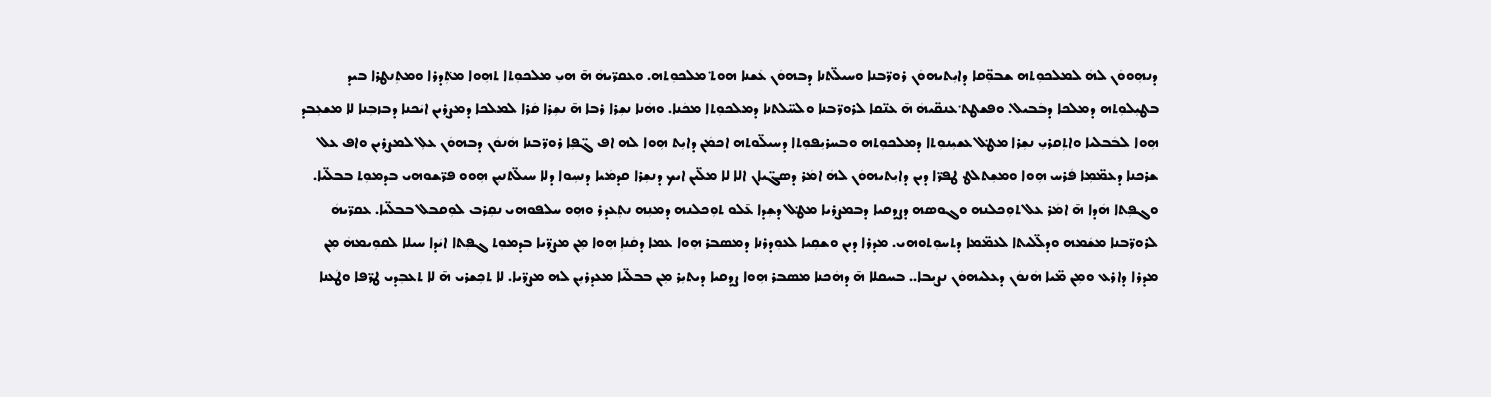ܕܢܗܼܘܘܿܢ ܠܗܿ ܠܡܠܟܘܼܬܗ ܫܒܘܼ̈ܩܐ ܕܐܝܼܬܝܗܘܿܢ ܪܘܪ̈ܒܢܐ ܘܚܝܠ̈ܬܢܐ ܕܒܗܘܿܢ ܥܿܫܢܐ ܗܘܬ݀ ܡܠܟܘܼܬܗ. ܘܥܩܪ̈ܝܗܿ ܗ̄ ܗܝܼ ܡܠܟܘܼܬܐ ܬܗܼܘܐ ܡܬܼ݁ܕܪܐ ܘܡܬܼܢܛܪܐ ܒܝܕ ܒܛܝܼܠܘܼܬܗ ܕܡܠܟܐ ܕܒܿܒܝܠ. ܘܦܫܛܬ݀ ܥܢܩ̈ܝܗܿ ܗ̄ ܥܢ̈ܩܐ ܠܪܘܪ̈ܒܢܐ ܘܠܚ̈ܠܬܢܐ ܕܡܠܟܘܼܬܐ ܡܟܿܢܐ. ܘܗܿܢܐ ܢܫܼܪܐ ܪܒܐ ܗ̄ ܢܫܼܪܐ ܩܿܪܐ ܠܡܠܟܐ ܕܡܨܪܝܢ ܐܝܿܟܢܐ ܕܒܙܒܼܢܐ ܠܐ ܡܫܥܼܒܕ ܗܼܘܐ ܠܒܿܒܠܝܐ ܘܐܬܼܩܪܝܼ ܢܫܼܪܐ ܡܛ݀ܠ ܥܫܝܼܢܘܼܬܐ ܕܡܠܟܘܼܬܗ ܘܒܚܪܝܼܦܘܼܬܐ ܕܚܝܠ̈ܘܬܗ ܐܟܡܿܢ ܕܐܝܼܬ ܗܼܘܐ ܠܗ ܐܦ ܓ̈ܦܼܐ ܪܘܪ̈ܒܢܐ ܗܿܢܘܿܢ ܕܒܗܘܿܢ ܥܠܼ ܠܡܨܪܝܢ ܘܐܦ ܥܠ ܫܪܟܢܐ ܕܥܡ̈ܡܼܐ ܦܿܪܚ ܗܼܘܐ ܘܡܫܼܬܠܛ ܛܦܪ̈ܐ ܕܝܢ ܕܐܝܼܬܝܗܘܿܢ ܠܗܿ ܐܡܿܪ ܕܣܓ̈ܝܐܢ ܐܠܐ ܠܐ ܡܠ̈ܝܢ ܐܝܟ ܕܢܫܼܪܐ ܩܕܡܿܝܐ ܕܢܚܼܘܐ ܕܠܐ ܚܝܠ̈ܬܢܝܼܢ ܗܼܘܘ ܦܪ̈ܫܘܗܝ ܒܕܡܘܼܬ ܒܒܠ̈ܝܐ. ܘܓܦܼܬܐ ܗܿܕܐ ܗ̄ ܐܡܿܪ ܥܠ ܬܘܼܟܠܢܗ ܘܓܘܣܗ ܕܨܕܩܝܐ ܕܒܡܨܪܝܐ ܡܛ݀ܠ ܕܫܼܕܐ ܥ̄ܠܘ ܬܘܼܟܠܢܗ ܕܡܢܼܗ ܢܬܼܥܕܪ ܘܗܼܘ ܚܠܦܘܗܝ ܢܩܼܪܒ ܠܘܼܩܒܠ ܒܒܠ̈ܝܐ. ܥܩܪ̈ܝܗܿ ܠܪܘܪ̈ܒܢܐ ܡܫܿܡܗ ܘܕܠ̈ܠܝܬܐ ܠܥܡ̈ܡܐ ܕܬܚܘܼܬܘܗܝ. ܡܕܪܐ ܕܝܢ ܘܫܩܼܝܐ ܠܥܘܼܕܪܢܐ ܕܡܣܒܪ ܗܼܘܐ ܥܡܐ ܕܩܿܢܐܼ ܗܼܘܐ ܡܼܢ ܡܨܪ̈ܝܐ ܒܕܡܘܼܬ ܓܦܼܬܐ ܐܝܿܕܐ ܚܝܠܐ ܠܩܘܼܝܡܗܿ ܡܼܢ ܡܕܪܐ ܕܐܪܥ ܘܡܼܢ ܡ̈ܝܐ ܗܿܢܘܿܢ ܕܥܠܝܗܘܿܢ ܢܨܝܼܒܐ.. ܒܚܩܠܐ ܗ̄ ܕܗܿܟܢܐ ܡܣܒܪ ܗܼܘܐ ܨܕܩܝܐ ܕܝܬܝܼܪ ܡܼܢ ܒܒܠ̈ܝܐ ܡܥܕܪܝܼܢ ܠܗ ܡܨܪ̈ܝܐ. ܠܐ ܬܟܼܫܪܝ ܗ̄ ܠܐ ܬܥܒܼܕܝ ܛܪ̈ܦܐ ܘܛܿܥܢܐ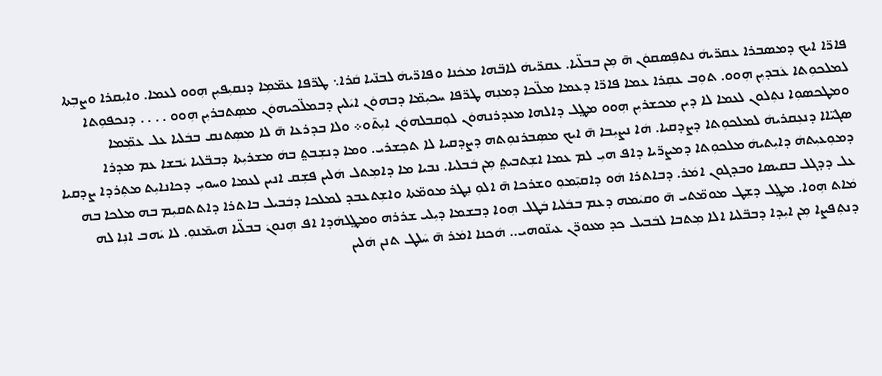ܦܐܪ̈ܐ ܐܝܟ ܕܡܣܒܪܐ ܥܩܪ̈ܝܗܿ ܢܬܦܼܣܩܘܿܢ ܗ̄ ܡܼܢ ܒܒܠ̈ܝܐ. ܥܩܪ̈ܝܗܿ ܠܐܒ̈ܗܐ ܡܟܿܢܐ ܘܦܐܪ̈ܝܗܿ ܠܒܢ̈ܝܐ ܩܿܪܐ܆ ܛܪ̈ܦܐ ܥܡ̈ܡܼܐ ܕܢܩܝܼܦܝܼܢ ܗܼܘܘ ܠܥܡܐ. ܘܐܝܼܩܪܐ ܘܨܒܼܬܐ ܠܡܠܟܘܼܬܐ ܥܿܒܕܝܼܢ ܗܼܘܘ. ܬܘܼܒ ܥܩܼܪܐ ܥܡܐ ܦܐܪ̈ܐ ܕܥܡܐ ܡܠ̈ܟܐ ܕܡܢܼܗ ܛܪ̈ܦܐ ܚܟܝܼܡ̈ܐ ܕܒܗܘܿܢ ܐܝܿܠܝܢ ܕܒܡܠ̈ܟܝܗܘܿܢ ܡܣܼܬܒܪܝܼܢ ܗܼܘܘ . . . . ܕܢܟܦܘܼܬܐ ܘܡܛܟܣܘܼܐ ܢܬܼܠܘܢ ܠܥܡܐ ܠܐ ܕܝܢ ܡܟܫܪܝܼܢ ܗܼܘܘ ܡܛ݀ܠ ܕܐܠܗܐ ܡܥܕܪܢܗܘܿܢ ܠܘܼܩܒܠܗܘܿܢ ܐܝܼܬ̄ܘ܀ ܘܠܐ ܒܕܪܥܐ ܗ̄ ܠܐ ܡܣܼܬܢܩ ܒܒܿܠܝܐ ܥܠ ܥܡܼ̈ܡܐ
ܣܓܝ̈ܐܐ ܕܢܥܼܩܪܝܗܿ ܠܡܠܟܘܼܬܐ ܕܨܕܩܝܐ. ܗܿܐ ܢܨܝܼܒܐ ܗ̄ ܐܝܟ ܡܣܼܒܪܢܘܼܬܗ ܕܨܕܩܝܐ ܠܐ ܬܟܼܫܪܝ. ܘܡܐ ܕܢܫܼܒܬ݀ ܒܗܿ ܡܫܪܝܼܬܐ ܕܒܒ̈ܠܝܐ ܝܿܒܫܐ ܥܡ ܡܕܪܐ ܕܡܘܼܥܝܼܬܗܿ ܕܐܝܼܬܝܗܿ ܡܠܟܘܼܬܐ ܕܡܨܪ̈ܝܐ ܕܐܦ ܗܝܼ ܠܡ ܥܡܐ ܐܫܼܬܒܝܬ݀ ܡܼܢ ܒܿܒܠܝܐ. ܢܒܝܐ ܡܐ ܕܐܡܼܬܠ ܗܿܠܝܢ ܦܫܼܩ ܐܢܝܢ ܠܥܡܐ ܘܚܘܝܼ ܕܟܐܢܐܝܼܬ ܡܬܼܪܕܐ ܨܕܩܝܐ ܥܠ ܕܕܓܠ ܒܩܝܣܐ ܘܒܕܓܘܢ ܐܡܿܪ. ܕܒܐܬܪܐ ܗܿܘ ܕܐܩܝܼ̄ܡܘܼ ܘܫܪܟܐ ܗ̄ ܐܠܘܼ ܢܼܛܪ ܡܘܡ̈ܬܐ ܘܐܫܼܬܥܒܕ ܠܡܠܟܐ ܕܒܿܒܝܠ ܒܐܬܪܐ ܕܐܬܬܩܝܼܡ ܒܗ ܡܠܟܐ ܒܗ ܡܿܐܬ ܗܼܘܐ. ܡܛ݀ܠ ܕܫܼܛ ܡܘܡ̈ܬܝ ܗ̄ ܘܩܝܿܡܗ ܕܥܡ ܒܒܿܠܝܐ ܒܿܛܠ ܗܼܘܐ ܕܒܫܡܐ ܕܝܼܠܝ ܫܪܪܗ ܘܡܛ݀ܠܗܿܕܐ ܐܦ ܗܼܢܘܢܿ ܒܒܠ̈ܝܐ ܗܝܡ̄ܢܘܼ. ܠܐ ܝܿܗܒ ܐܢܼܐ ܠܗ ܕܢܬܼܦܨܐ ܡܼܢ ܐܝܼܕܐ ܕܒܒ̈ܠܝܐ ܐܠܐ ܡܼܬܒܐ ܠܒܿܒܝܠ ܟܕ ܡܥܘܪ̈ܢ ܥܝܢ̈ܘܗܝ.. ܗܿܟܢܐ ܐܡܿܪ ܗ̄ ܚܿܠܛ ܬܢܢ ܗܿܠܝܢ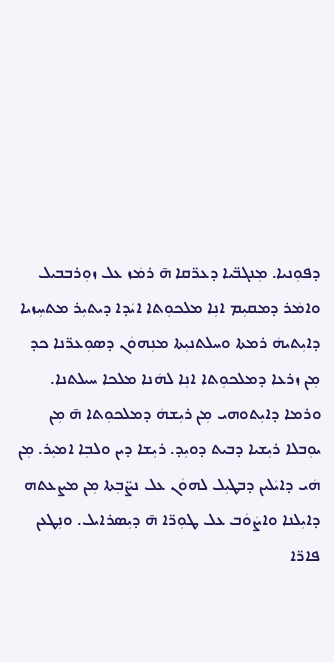ܕܦܘܼܢܝܐ. ܡܼܢܓܒ̈ܝܐ ܕܥܪ̈ܩܐ ܗ̄ ܪܡܿܙ ܥܠ ܙܘܼܪܒܒܝܠ ܘܐܡܿܪ ܕܡܩܝܼܡ ܐܢܼܐ ܡܠܟܘܼܬܐ ܐܝܿܕܐ ܕܝܬܝܼܪ ܡܬܚܼܙܝܐ ܕܐܝܼܬܝܗܿ ܪܡܬܐ ܘܚܠܬܢܝܼܬܐ ܡܢܼܗܘܿܢ ܕܣܘܼܥܪ̈ܢܐ ܟܕ ܡܼܢ ܙܪܥܐ ܕܡܠܟܘܼܬܐ ܐܢܼܐ ܠܗܿܢܐ ܡܠܟܐ ܚܝܠܬܢܐ. ܘܪܡܐ ܕܐܝܼܬܘܗܝ ܡܼܢ ܪܝܼܫܗܿ ܕܡܠܟܘܼܬܐ ܗ̄ ܡܼܢ ܝܘܼܒܠܐ ܪܝܼܫܝܐ ܕܒܝܬ ܕܘܝܼܕ. ܪܝܼܫܐ ܕܝܢ ܘܠܒܼܐ ܐܡܝܼܪ. ܡܼܢ ܗܿܝ ܕܐܝܿܠܝܢ ܕܒܛܝܼܠ ܠܗܘܿܢ ܥܠ ܢܨ̈ܒܼܬܐ ܡܼܢ ܡܨܥܬܗ ܕܐܝܼܠܢܐ ܘܐܨܿܘܿܒ ܥܠ ܛܘܼܪ̈ܐ ܗ̄ ܕܝܼܣܪܐܝܠ. ܘܢܼܛܥܢ ܦܐܪ̈ܐ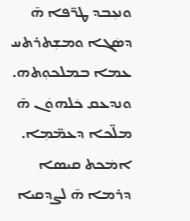ܘܢܥܼܒܕ ܛܪ̈ܦܐ ܗ̄ ܕܣܿܓܐ ܘܡܫܼܬܪܬܚ ܥܡܐ ܒܡܠܟܘܼܬܗ. ܘܢܕܥܩ ܟܿܠܗܘܿܢ ܗ̄ ܡܠ̈ܟܐ ܕܥܡ̈ܡܼܐ. ܐܡܿܟܬ ܩܝܣܐ ܕܪܡܐ ܗ̄ ܠܨܕܩܝܐ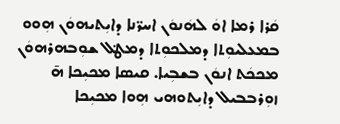ܩܿܪܐ ܪܡܐ ܐܘܿ ܠܗܿܢܘܿܢ ܐܚܪ̈ܢܐ ܕܐܝܼܬܝܗܘܿܢ ܗܼܘܘ ܒܡܥܠܝܘܼܬܐ ܕܡܠܟܘܼܬܐ ܕܡܛ݀ܠ ܫܘܼܒܗܪܗܘܿܢ ܡܟܟܿܬ ܐܢܘܿܢ ܒܫܒܼܝܐ. ܩܝܣܐ ܡܟܝܼܟܐ ܗ̄ ܙܘܼܪܒܒܝܠ ܕܐܝܼܬܘܗܝ ܗܼܘܐ ܡܟܝܼܟܐ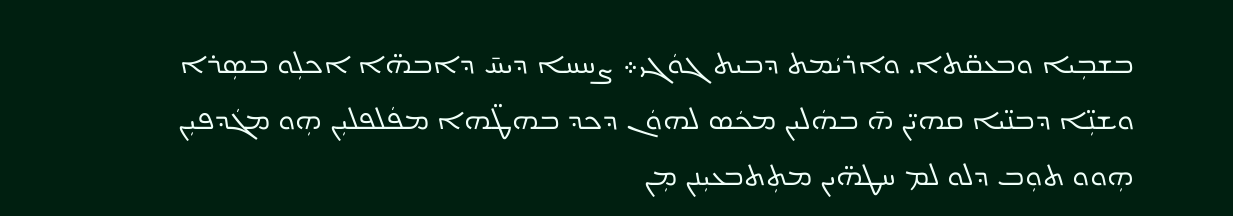ܒܫܒܼܝܐ ܘܒܥܩ̈ܬܐ. ܘܐܪܝܿܡܬ ܕܒܝܬ ܓܘܿܓܝ܀ ܨܚܚܐ ܕܝܚ̄ ܕܐܒܗ̈ܐ ܐܟܠܼܘ ܒܣܼܪܐ ܘܫܢܼ̈ܐ ܕܒܢ̈ܝܐ ܩܗܝ̈ܢ ܗ̄ ܒܗܿܠܝܢ ܡܟܿܣ ܠܗܘܿܢ ܕܟܕ ܒܗܛ̈ܗܐ ܡܦܿܠܦܠܝܼܢ ܗܼܘ ܡܓܿܕܦܝܼܢ ܗܼܘܘ ܬܘܼܒ ܕܠܘ ܠܡ ܚܛܗ̈ܝܢ ܡܬܼܬܒܥܝܼܢܢ ܡܼܢ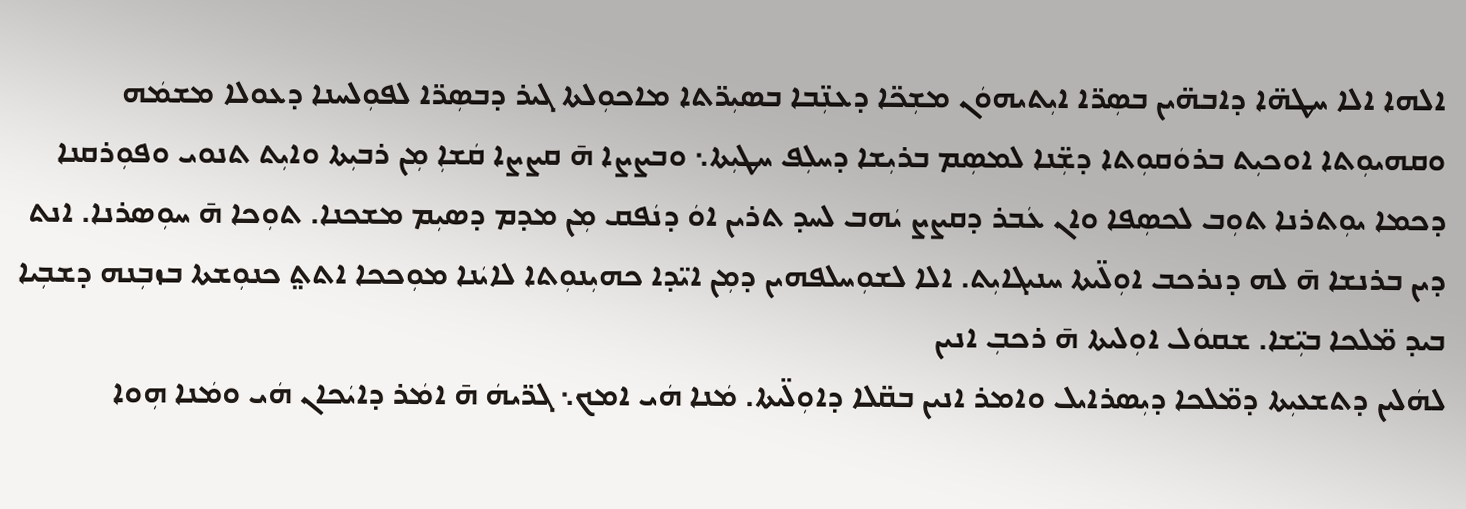ܐܠܗܐ ܐܠܐ ܚܛܗ̈ܐ ܕܐܒܗ̈ܝܢ ܒܣܼܪ̈ܐ ܐܝܼܬܝܗܘܿܢ ܡܫܼܟ̈ܐ ܕܥܢܼ̈ܒܐ ܒܣܝܼܪ̈ܬܐ ܡܐܟܘܼܠܬܐ ܓܝܪ ܕܒܣܼܪ̈ܐ ܠܦܘܼܠܚܢܐ ܕܥܘܠܐ ܡܫܡܿܗ ܘܩܗܝܘܼܬܐ ܐܘܟܝܼܬ ܒܪܘܿܩܘܼܬܐ ܕܫܼ̈ܢܐ ܠܡܣܼܡ ܒܪܝܼܫܐ ܕܚܠܼܦ ܚܛܝܼܬܐ܆ ܘܒܨܨܐ ܗ̄ ܩܨܨܐ ܩܿܫܐܼ ܡܼܢ ܪܒܝܼܬܐ ܘܐܝܼܬ ܬܢܘܝ ܘܦܘܼܪܩܢܐ ܕܟܡܐ ܝܘܼܬܪܢܐ ܬܘܼܒ ܠܟܣܼܦܐ ܘܐܢ ܥܿܒܪ ܕܩܨܨ ܝܿܗܒ ܠܚܕ ܬܪܝܢ ܐܘܿ ܕܢܿܦܩ ܡܼܢ ܡܕܡ ܕܣܝܼܡ ܡܫܟܢܐ. ܬܘܼܟܐ ܗ̄ ܚܘܼܣܪܢܐ. ܐܢܬ ܕܝܢ ܒܪܢܫܐ ܗ̄ ܠܗ ܕܢܪܟܒ ܐܘܼܠ̈ܝܬܐ ܚܢܝܓܐܝܼܬ. ܐܠܐ ܠܫܘܼܚܠܦܗܝܢ ܕܡܼܢ ܐܝ̈ܕܐ ܟܗܝܼܢܘܼܬܐ ܠܐܝܿܢܐ ܡܘܼܟܟܐ ܐܬܬ݀ ܟܢܘܼܫܬܐ ܒܙܒܼܢܗ ܕܫܒܼܝܐ ܒܝܕ ܡ̈ܠܟܐ ܒܝܼ̈ܫܐ. ܫܩܘܿܠ ܐܘܼܠܝܬܐ ܗ̄ ܪܟܒܼ ܐܢܝܢ
ܠܗܿܠܝܢ ܕܬܫܥܝܼܬܐ ܕܡ̈ܠܟܐ ܕܝܼܣܪܐܝܠ ܘܐܡܪ ܐܢܝܢ ܒܩ̈ܠܐ ܕܐܘܼܠ̈ܝܬܐ. ܡܿܢܐ ܗܿܝ ܐܡܟ܆ ܓܪ̈ܝܗܿ ܗ̄ ܐܡܿܪ ܕܐܝܿܟܐܢ ܗܿܝ ܘܡܿܢܐ ܗܼܘܐ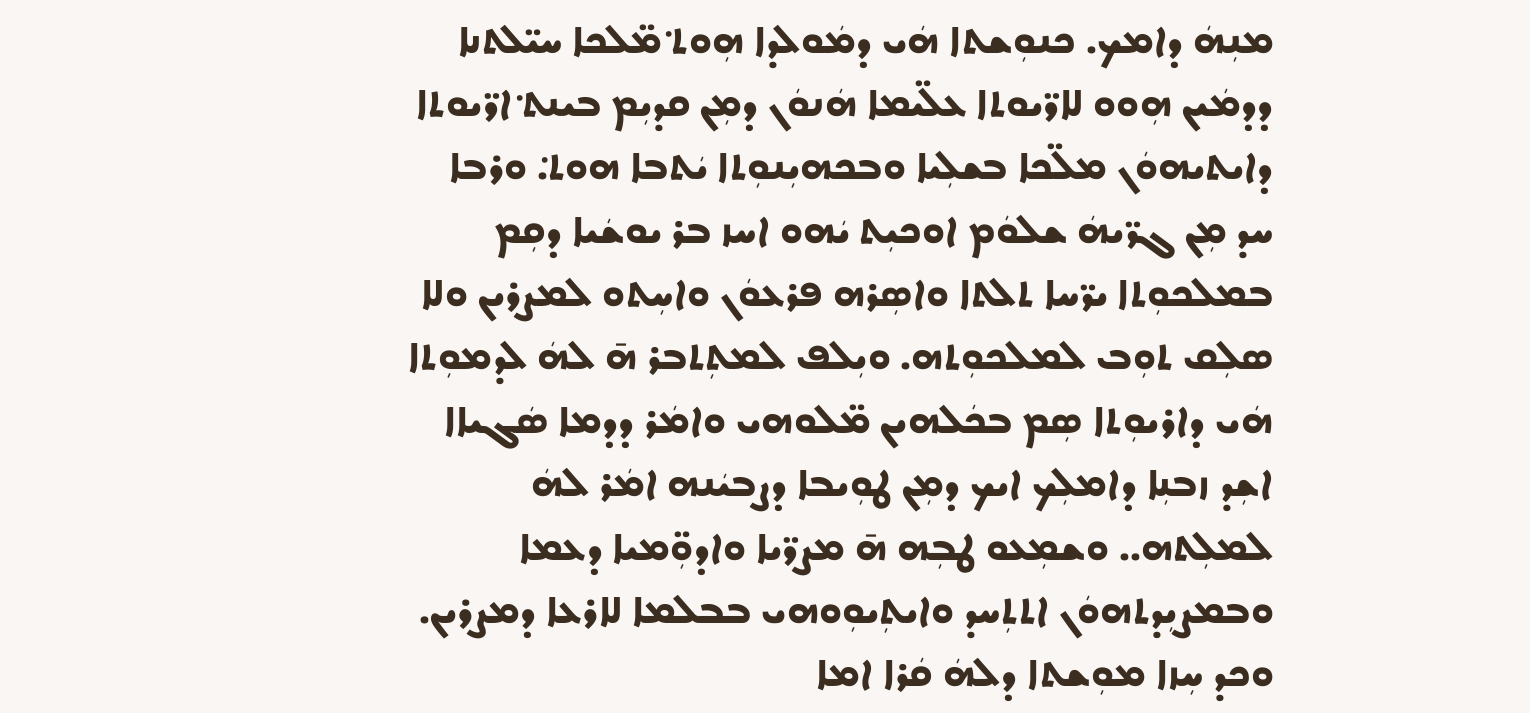ܡܢܼܗܿ ܕܐܡܟ. ܟܢܘܼܫܬܐ ܗܿܝ ܕܡܿܘܠܕܐ ܗܼܘܬ݀ ܡ̈ܠܟܐ ܚܝ̈ܠܬܢܐ ܕܕܡܿܝܢ ܗܼܘܘ ܠܐܪ̈ܝܘܬܐ ܥܠ̈ܝܡܐ ܗܿܢܘܿܢ ܕܡܼܢ ܩܕܝܼܡ ܒܝܢܬ݀ ܐܪ̈ܝܘܬܐ ܕܐܝܬܝܗܘܿܢ ܡܠ̈ܟܐ ܒܫܠܼܝܐ ܘܒܟܗܝܼܢܘܼܬܐ ܝܿܬܒܐ ܗܘܬ݀. ܘܪܒܐ ܚܕ ܡܼܢ ܓܪ̈ܝܗܿ ܫܠܘܿܡ ܐܘܟܝܼܬ ܝܿܗܘ ܐܚܙ ܒܪ ܝܘܫܿܝܐ ܕܩܼܡ ܒܡܠܟܘܼܬܐ ܝܪ̈ܚܐ ܬܠܬܐ ܘܐܣܼܪܗ ܦܪܥܘܿܢ ܘܐܚܼܬܘ ܠܡܨܪܝܢ ܘܠܐ ܣܠܼܩ ܬܘܼܒ ܠܡܠܟܘܼܬܗ. ܘܝܼܠܦ ܠܡܬܼܬܒܪ ܗ̄ ܠܗܿ ܠܕܡܘܼܬܐ ܗܿܝ ܕܐܪܝܘܼܬܐ ܣܼܡ ܒܟܿܠܗܝܢ ܡ̈ܠܘܗܝ ܘܐܡܿܪ ܕܕܡܐ ܣܿܓܝܐܐ ܐܫܼܕ ܙܒܢܼܐ ܕܐܡܠܼܟ ܐܝܟ ܕܡܼܢ ܛܘܼܝܒܐ ܕܨܒܝܿܢܗ ܐܡܿܪ ܠܗܿ ܠܡܠܼܬܗ.. ܘܫܡܼܥܘ ܛܒܼܗ ܗ̄ ܡܨܪ̈ܝܐ ܘܐܕܘܼ̈ܡܝܐ ܕܥܡܐ ܘܒܡܨܝܼܕܬܗܘܿܢ ܐܬܬܼܚܕ ܘܐܝܬܼܝܘܼܘܗܝ ܒܒܠܡܐ ܠܐܪܥܐ ܕܡܨܪܝܢ. ܘܟܕ ܚܼܙܐ ܡܘܼܫܬܐ ܕܠܗܿ ܩܿܪܐ ܐܡܐ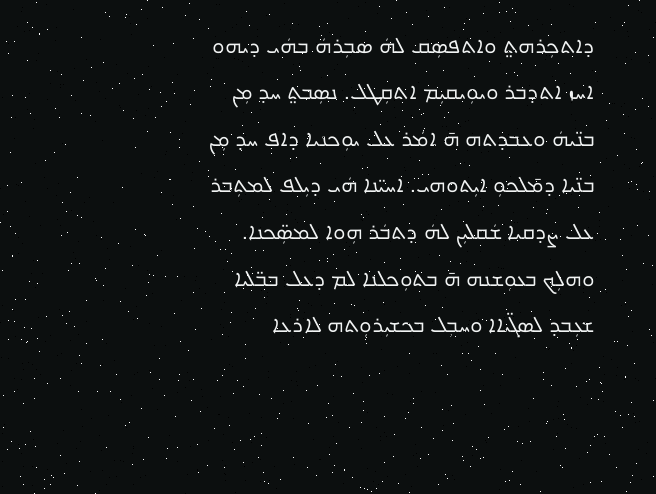ܕܐܬܟܼܪܗܬ݀ ܘܐܬܦܣܼܩ ܠܗܿ ܣܒܼܪܗܿ ܒܗܿܝ ܕܝܗܘ ܐܚܙ ܐܬܕܒܪ ܘܝܘܼܝܩܝܼܡ ܐܬܩܼܛܠ. ܢܣܼܒܬ݀ ܚܕ ܡܼܢ ܒܢ̈ܝܗܿ ܘܥܒܕܬܗ ܗ̄ ܐܡܿܪ ܥܠ ܝܘܼܟܢܝܐ ܕܐܦ ܚܕ ܡܼܢ ܒܢ̈ܝܐ ܕܡ̄ܠܟܘܼ ܐܝܼܬܘܗܝ. ܐܚܝ̈ܢܐ ܗܿܝ ܕܝܼܠܦ ܠܡܬܼܒܪ ܥܠ ܨܕܩܝܐ ܫܿܩܠܝܼܢ ܠܗܿ ܕܬܒܿܪ ܗܼܘܐ ܠܡܣܼ̈ܟܢܐ. ܘܗܠܼܟ ܒܥܘܼܫܢܗ ܗ̄ ܒܬܘܼܟܠܢܐ ܠܡ ܕܥܠ ܒܒ̈ܠܝܐ ܫܥܼܒܕ ܠܣܓ̈ܝܐܐ ܘܚܒܼܠ ܒܟܫܝܼܪܘܼܬܗ ܠܐܪܥܐ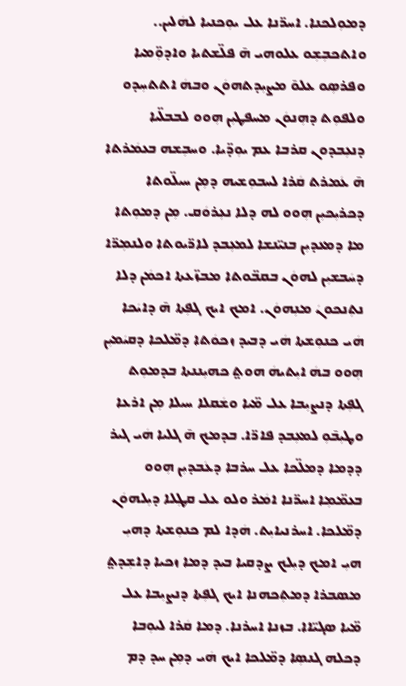ܕܡܘܼܠܟܢܐ. ܐܚܪ̈ܢܐ ܥܠ ܝܘܼܟܢܝܐ ܠܗܿܠܝܢ.. ܘܐܬܟܒܼܫܼܘ ܥܠܘܗܝ ܗ̄ ܦܠ̈ܫܬܝܐ ܘܐܕܘܼ̈ܡܝܐ ܘܦܪܣܼܘ ܥܠܘ̄ ܡܨܝܼܕܬܗܘܿܢ ܘܒܗܿ ܐܬܬܚܼܕܘ ܘܠܦܘܼܬ ܕܗܼܢܘܿܢ ܡܚܦܛܝܼܢ ܗܼܘܘ ܠܒܒܠ̈ܝܐ ܕܢܥܼܒܕܘܢ ܩܪܒܐ ܥܡ ܝܘܼܕ̈ܝܐ. ܘܚܒܼܫܗ ܒܥܡܿܪܬܐ ܗ̄ ܥܿܡܪܬ ܩܿܪܐ ܠܚܒܘܼܫܝܗ ܕܡܼܢ ܚܝܠ̈ܘܬܐ ܕܟܪܝܼܟܝܼܢ ܗܼܘܘ ܠܗ ܕܠܐ ܢܥܼܪܘܿܩ. ܡܼܢ ܕܡܘܼܬܐ ܡܐ ܕܡܥܕܝܼܢ ܒܢܝ̈ܢܫܐ ܠܡܥܼܒܕ ܠܐܪ̈ܝܘܬܐ ܘܠܢܡܼܪ̈ܐ ܕܚܿܒܫܝܼܢ ܠܗܘܿܢ ܒܩܒ̈ܘܬܐ ܡܒܙ̈ܥܬܐ ܐܟܡܿܢ ܕܠܐ ܢܬܼܢܟܘܢܿ ܡܢܼܗܘܿܢ. ܐܡܟ ܐܝܟ ܓܦܼܬܐ ܗ̄ ܕܐܝܿܟܐ ܗܿܝ ܟܢܘܼܫܬܐ ܗܿܝ ܕܒܝܕ ܙܟܘܿܬܐ ܕܡ̈ܠܟܐ ܕܩܝܿܡܝܼܢ ܗܼܘܘ ܒܗܿ ܐܝܼܬܝܗܿ ܗܘܬ݀ ܟܗܝܼܢܢܬܐ ܒܕܡܘܼܬ ܓܦܼܬܐ ܕܢܨܝܼܒܐ ܥܠ ܡ̈ܝܐ ܘܫܿܩܠܐ ܚܝܠܐ ܡܼܢ ܐܪܥܐ ܘܛܝܼܒ̄ܘܼ ܠܡܥܼܒܕ ܦܐܪ̈ܐ. ܒܕܡܟ ܗ̄ ܓܠܝܐ ܗܿܝ ܓܝܪ ܕܕܡܐ ܕܡܠ̈ܟܐ ܥܠ ܚܪܒܐ ܕܥܿܒܕܝܼܢ ܗܼܘܘ ܒܥܡ̈ܡܼܐ ܐܚܪ̈ܢܐ ܐܡܿܪ ܘܠܘ ܥܠ ܩܛܼܠܐ ܕܝܼܠܗܘܿܢ ܕܡ̈ܠܟܐ. ܐܚܪܢܝܐܝܼܬ. ܗܿܕܐ ܠܡ ܟܢܘܼܫܬܐ ܕܗܝܼ ܗܝܼ ܐܡܟ ܕܝܼܠܟ ܨܕܩܝܐ ܒܝܕ ܕܡܐ ܙܟܝܐ ܕܐܫܼܕܬ݀ ܡܣܒܪܐ ܕܡܬܼܟܗܢܐ ܐܝܟ ܓܦܼܬܐ ܕܢܨܝܼܒܐ ܥܠ ܡ̈ܝܐ ܣܓܝ̈ܐܐ. ܒܙܢܐ ܐܚܪܢܐ. ܕܡܐ ܩܿܪܐ ܠܝܘܼܒܐ ܕܟܠܗ ܓܢܣܼܐ ܕܡ̈ܠܟܐ ܐܝܟ ܗܿܝ ܕܡܼܢ ܚܕ ܕܡ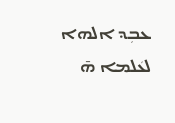ܥܒܼܕ ܐܠܗܐ ܠܥܿܠܡܐ ܗ̄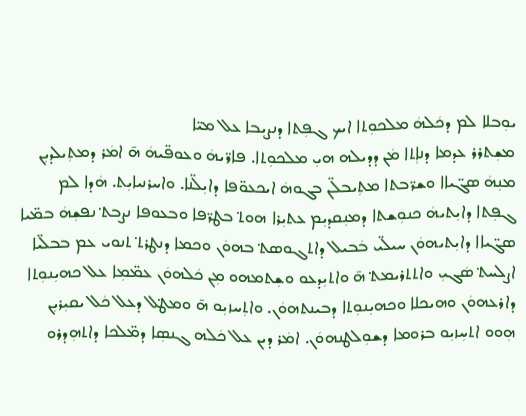ܝܘܼܒܠܐ ܠܡ ܕܟܿܠܗܿ ܡܠܟܘܼܬܐ ܐܝܟ ܓܦܼܬܐ ܕܢܨܝܼܒܐ ܥܠ ܡܝ̈ܐ
ܡܫܼܬܪܪ ܥܕܡܐ ܕܢܐܼܬܐ ܡܿܢ ܕܕܝܠܗ ܗܝܼ ܡܠܟܘܼܬܐ. ܦܐܪ̈ܝܗܿ ܘܥܘܦ̈ܝܗܿ ܗ̄ ܐܡܿܪ ܕܡܬܼܝܠܕܝܼܢ ܡܢܼܗܿ ܣܓ̈ܝܐܐ ܘܫܪ̈ܒܬܐ ܡܬܼܝܒܠ̈ܢ ܒܓܘܗܿ ܐܝܟܥܘ̈ܦܐ ܕܐܝܼܠ̈ܢܐ. ܘܐܚܪܢܝܐܝܼܬ. ܗܿܕܐ ܠܡ ܓܦܼܬܐ ܕܐܝܼܬܝܗܿ ܟܢܘܼܫܬܐ ܕܡܢܼܩܕܝܼܡ ܥܬܝܼܪܐ ܗܘܬ݀ ܒܛܪ̈ܦܐ ܘܒܥܘܦܐ ܢܨܒܬ݀ ܢܦܫܼܗܿ ܒܡ̈ܝܐ ܣܓ̈ܝܐܐ ܕܐܝܼܬܝܗܘܿܢ ܚܝܠ̈ܝ ܒܿܒܝܠ ܕܐܬܓܘܣܬ݀ ܒܗܘܿܢ ܘܟܡܐ ܕܢܛܪܬ݀ ܬܢܘܝ ܥܡ ܒܒܠ̈ܝܐ ܐܨܠܚܬ݀ ܣܿܓܝܼ ܘܐܬܬܪܝܡܬ݀ ܗ̄ ܘܐܬܝܼܕܥܘ ܘܫܼܬܡܗܘ ܡܼܢ ܟܿܠܗܘܿܢ ܥܡ̈ܡܼܐ ܥܠ ܟܗܝܼܢܘܼܬܐ ܕܐܪܥܗܘܿܢ ܘܗܝܟܠܐ ܘܟܗܝܼܢܘܼܬܐ ܕܒܝܢܬܗܘܿܢ. ܘܐܬܼܚܙܝܼܘ ܗ̄ ܘܡܛ݀ܠ ܕܥܠ ܟܿܠ ܝܩܝܼܪܝܼܢ ܗܼܘܘ ܐܬܚܼܙܝܼܘ ܒܪܘܡܐ ܕܫܘܼܠܛܢܗܘܿܢ. ܐܡܿܪ ܕܝܢ ܥܠ ܟܿܠܗ ܓܢܣܼܐ ܕܡ̈ܠܟܐ ܕܐܬܗܼܕܪܘ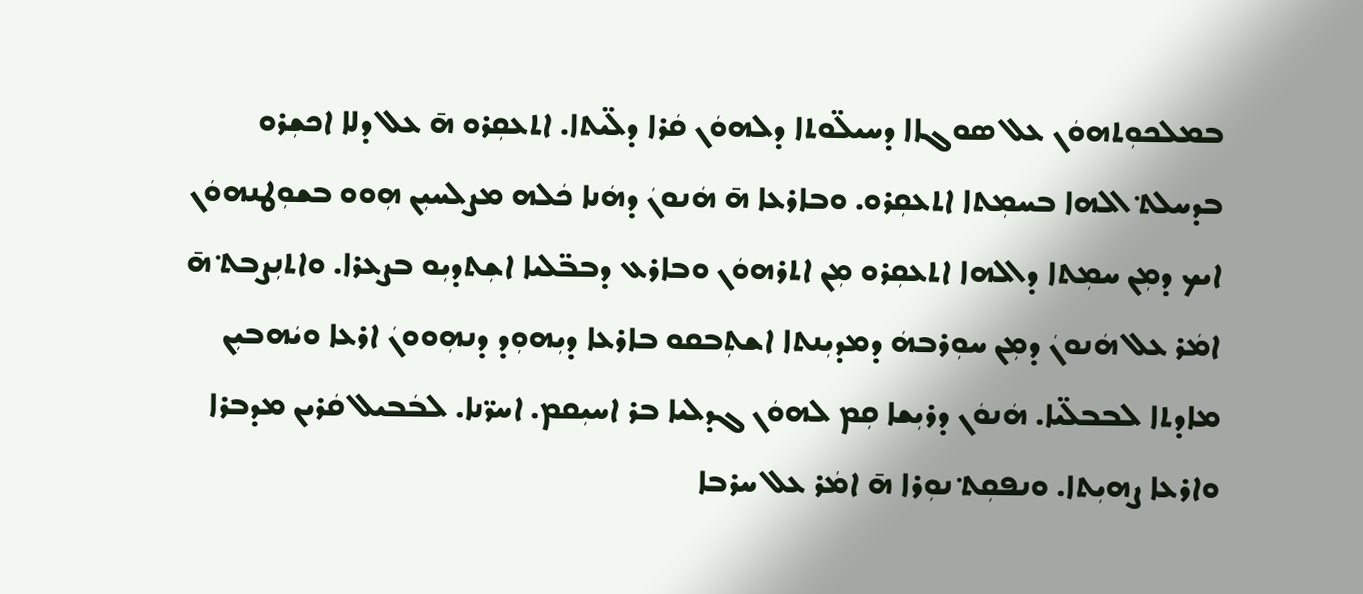ܒܡܠܟܘܼܬܗܘܿܢ ܥܠ ܣܘܓܐܐ ܕܚܝܠ̈ܘܬܐ ܕܠܗܘܿܢ ܩܿܪܐ ܕܠ̈ܝܬܐ. ܐܬܥܩܼܪܘ ܗ̄ ܥܠ ܕܠܐ ܐܟܫܼܪܘ ܒܕܚܠܬ݀ ܐܠܗܐ ܒܚܡܼܬܐ ܐܬܥܩܼܪܘ. ܘܒܐܪܥܐ ܗ̄ ܗܿܢܘܢܿ ܕܗܿܢܐ ܟܿܠܗ ܡܨܠܚܝܼܢ ܗܼܘܘ ܒܫܘܼܛܢܗܘܿܢ ܐܝܟ ܕܡܼܢ ܚܡܼܬܐ ܕܐܠܗܐ ܐܬܥܩܼܪܘ ܡܼܢ ܐܬܪܗܘܿܢ ܘܒܐܪܥ ܕܒܒ̈ܠܝܐ ܐܫܼܬܕܝܼܘ ܒܨܥܪܐ. ܘܐܬܢܼܨܒܬ݀ ܗ̄ ܐܡܿܪ ܥܠ ܗܿܢܘܢܿ ܕܡܼܢ ܚܘܼܪܒܗܿ ܕܡܕܝܼܢܬܐ ܐܫܬܼܒܩܘ ܒܐܪܥܐ ܕܝܼܗܘܼܕ ܕܢܗܼܘܘܢܿ ܐܪܥܐ ܘܝܿܗܒܝܼܢ ܡܐܕܬܐ ܠܒܒܠ̈ܝܐ. ܗܿܢܘܿܢ ܕܪܝܼܫܐ ܩܼܡ ܠܗܘܿܢ ܓܕܠܝܐ ܒܪ ܐܚܝܼܩܡ. ܐܚܪ̈ܢܐ. ܠܒܿܒܝܠ ܩܿܪܝܢ ܡܕܒܪܐ ܘܐܪܥܐ ܨܗܝܼܬܐ. ܘܢܦܩܼܬ݀ ܢܘܼܪܐ ܗ̄ ܐܡܿܪ ܥܠ ܚܪܒܐ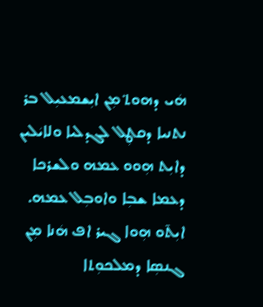ܗܿܝ ܕܗܘܬ݀ ܡܼܢ ܐܝܼܫܡܥܝܼܠ ܒܪ ܢܬܢܝܐ ܕܩܛܼܠ ܠܓܕܠܝܐ ܘܠܐܝܿܠܝܢ ܕܐܝܼܬ ܗܼܘܘ ܥܡܗ ܘܠܫܪܟܐ ܕܥܡܐ ܫܒܼܐ ܘܐܘܒܼܠ ܥܡܗ. ܐܝܼܬ̄ܘ ܗܼܘܐ ܓܝܪ ܐܦ ܗܿܢܐ ܡܼܢ ܓܢܣܼܐ ܕܡܠܟܘܼܬܐ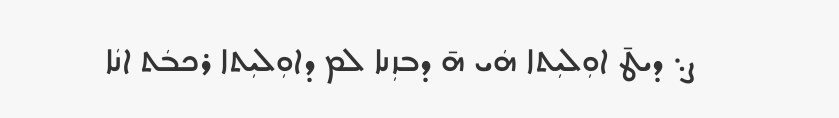ܨ܆ ܕܝܛ̄ ܐܘܼܠܝܼܬܐ ܗܿܝ ܗ̄ ܕܒܙܼܢܐ ܠܡ ܕܐܘܼܠܝܼܬܐ ܪܟܒܿܬ ܐܢܿܐ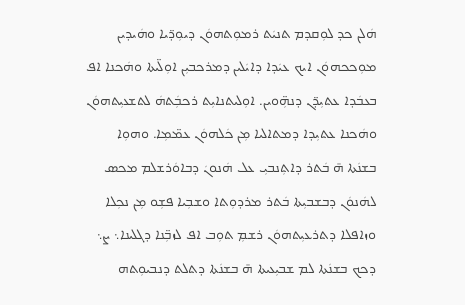ܗܿܠܢ ܟܕ ܠܘܼܩܕܡ ܬܢܝܿܬ ܪܡܘܼܬܗܘܿܢ ܕܝܘܼܕ̈ܝܐ ܘܗܿܝܕܝܢ ܡܘܼܟܟܗܘܿܢ ܐܝܟ ܥܝܿܕܐ ܕܐܝܿܠܝܢ ܕܡܪܟܒܝܼܢ ܐܘܼܠ̈ܝܬܐ ܘܗܿܟܢܐ ܐܦ ܒܥܒܿܕܐ ܥܬܝܼܕ̈ܢ ܕܢܗܼ̈ܘܝܢ. ܐܘܼܠܝܬܢܐܝܼܬ ܪܟܒܼܿܬܗܿ ܠܬܫܥܝܼܬܗܘܿܢ ܘܗܿܟܢܐ ܥܬܝܼܕܐ ܕܡܬܐܠܝܐ ܡܼܢ ܟܿܠܗܘܿܢ ܥܡ̈ܡܼܐ. ܘܗܘܼܐ ܒܫܢܿܬܐ ܗ̄ ܒܿܬܪ ܕܐܬܼܢܒܝܼ ܥܠ ܗܿܢܘܢܿ ܕܒܐܘܿܪܫܠܡ ܡܟܣ ܠܗܿܢܘܿܢ ܕܒܫܒܝܼܬܐ ܒܿܬܪ ܡܪܕܘܼܬܐ ܘܫܒܼܝܐ ܦܫܼܘ ܡܼܢ ܢܟܼܠܐ ܘܙܐܦܠܐ ܕܬܪܥܝܼܬܗܘܿܢ ܪܫܡܼ ܬܘܼܒ ܐܦ ܠܙܒܼ̈ܢܐ ܕܓܠܝܢܐ܆ ܨ܆ ܕܟܟ ܒܫܢܿܬܐ ܠܡ ܫܒܝܼܥܝܬܐ ܗ̄ ܒܫܢܿܬܐ ܕܬܠܬ ܕܢܒܝܘܼܬܗ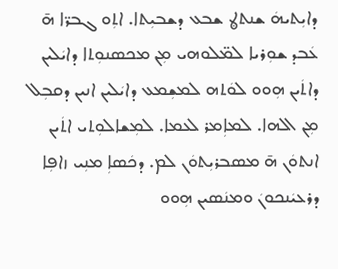ܕܐܝܼܬܝܗܿ ܫܢܬܜ ܫܒܥ ܕܫܒܝܼܬܐ. ܐܬܼܘ ܓܒܪ̈ܐ ܗ̄ ܥܿܒܕ ܫܘܼܪܝܐ ܠܡ̈ܠܘܗܝ ܡܼܢ ܡܟܣܢܘܼܬܐ ܕܐܝܿܠܝܢ ܕܐܬܿܝܢ ܗܼܘܘ ܠܘܿܬܗ ܠܡܫܼܡܥ ܕܐܝܿܠܝܢ ܐܢܝܢ ܕܩܒܼܠ ܡܼܢ ܐܠܗܐ. ܠܡܐܼܡܪ ܠܥܡܐ. ܠܡܼܫܐܠܘܼܬܝ ܐܬܿܝܢ ܐܢܬܘܿܢ ܗ̄ ܡܣܒܪܝܼܬܘܿܢ ܠܡ. ܕܟܿܣܐܼ ܡܢܼܝ ܙܐܦܼܐ ܕܪܥܝܿܢܟܘܢܿ ܘܡܢܿܣܝܢ ܗܼܘܘ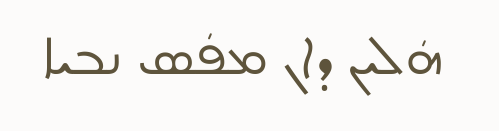ܗܿܠܝܢ ܕܐܢ ܡܦܿܣ ܢܒܝܐ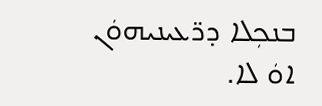ܒܢܟܼܠܐ ܕܪ̈ܥܝܢܝܗܘܿܢ ܐܘܿ ܠܐ.